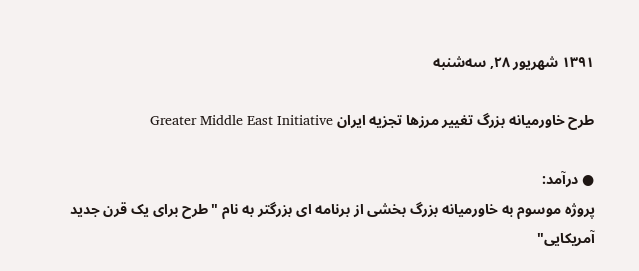۱۳۹۱ شهریور ۲۸, سه‌شنبه

طرح خاورمیانه بزرگ تغییر مرزها تجزیه ایران Greater Middle East Initiative

● درآمد:
پروژه موسوم به خاورمیانه بزرگ بخشی از برنامه ای بزرگتر به نام "طرح برای یک قرن جدید آمریکایی"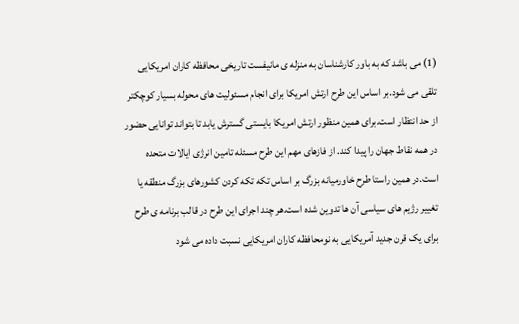(1) می باشد که به باور کارشناسان به منزله ی مانیفست تاریخی محافظه کاران امریکایی تلقی می شود.بر اساس این طرح ارتش امریکا برای انجام مسئولیت های محوله بسیار کوچکتر از حد انتظار است.برای همین منظور ارتش امریکا بایستی گسترش یابد تا بتواند توانایی حضور در همه نقاط جهان را پیدا کند. از فازهای مهم این طرح مسئله تامین انرژی ایالات متحده است.در همین راستا طرح خاورمیانه بزرگ بر اساس تکه تکه کردن کشورهای بزرگ منطقه یا تغییر رژیم های سیاسی آن ها تدوین شده است.هر چند اجرای این طرح در قالب برنامه ی طرح برای یک قرن جدید آمریکایی به نومحافظه کاران امریکایی نسبت داده می شود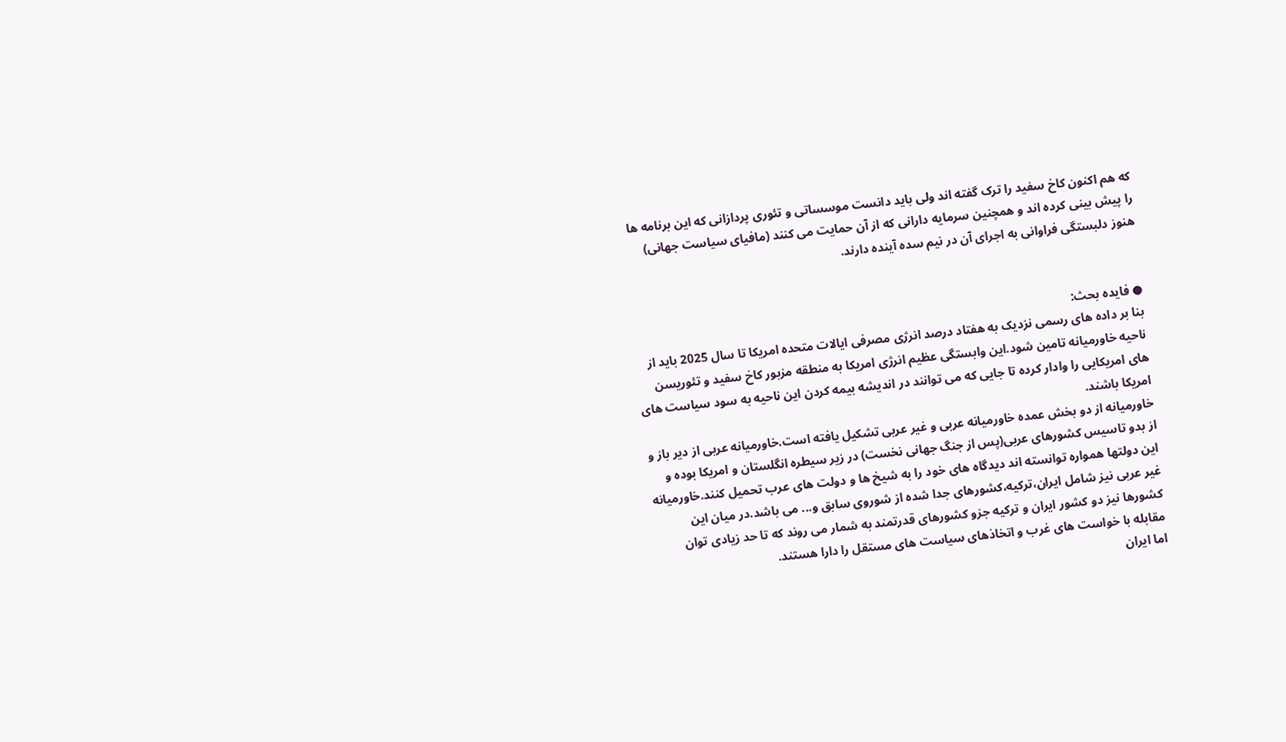که هم اکنون کاخ سفید را ترک گفته اند ولی باید دانست موسساتی و تئوری پردازانی که این برنامه ها را پیش بینی کرده اند و همچنین سرمایه دارانی که از آن حمایت می کنند (مافیای سیاست جهانی) هنوز دلبستگی فراوانی به اجرای آن در نیم سده آینده دارند.


● فایده بحث:
بنا بر داده های رسمی نزدیک به هفتاد درصد انرژی مصرفی ایالات متحده امریکا تا سال 2025 باید از ناحیه خاورمیانه تامین شود.این وابستگی عظیم انرژی امریکا به منطقه مزبور کاخ سفید و تئوریسن های امریکایی را وادار کرده تا جایی که می توانند در اندیشه بیمه کردن این ناحیه به سود سیاست های امریکا باشند.
خاورمیانه از دو بخش عمده خاورمیانه عربی و غیر عربی تشکیل یافته است.خاورمیانه عربی از دیر باز و از بدو تاسیس کشورهای عربی(پس از جنگ جهانی نخست) در زیر سیطره انگلستان و امریکا بوده و این دولتها همواره توانسته اند دیدگاه های خود را به شیخ ها و دولت های عرب تحمیل کنند.خاورمیانه غیر عربی نیز شامل ایران،ترکیه،کشورهای جدا شده از شوروی سابق و... می باشد.در میان این کشورها نیز دو کشور ایران و ترکیه جزو کشورهای قدرتمند به شمار می روند که تا حد زیادی توان مقابله با خواست های غرب و اتخاذهای سیاست های مستقل را دارا هستند.
اما ایران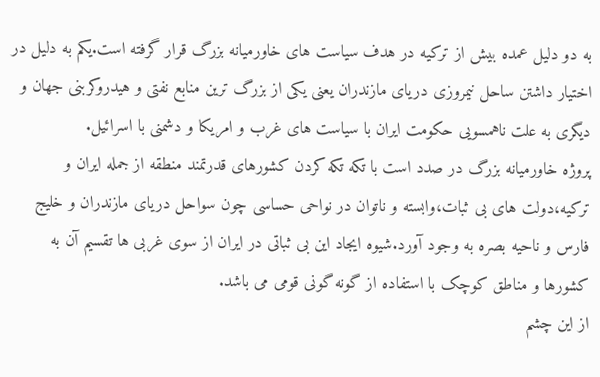به دو دلیل عمده بیش از ترکیه در هدف سیاست های خاورمیانه بزرگ قرار گرفته است.یکم به دلیل در اختیار داشتن ساحل نیمروزی دریای مازندران یعنی یکی از بزرگ ترین منابع نفتی و هیدروکربنی جهان و دیگری به علت ناهمسویی حکومت ایران با سیاست های غرب و امریکا و دشمنی با اسرائیل.
پروژه خاورمیانه بزرگ در صدد است با تکه تکه کردن کشورهای قدرتمند منطقه از جمله ایران و ترکیه،دولت های بی ثبات،وابسته و ناتوان در نواحی حساسی چون سواحل دریای مازندران و خلیج فارس و ناحیه بصره به وجود آورد.شیوه ایجاد این بی ثباتی در ایران از سوی غربی ها تقسیم آن به کشورها و مناطق کوچک با استفاده از گونه گونی قومی می باشد.
از این چشم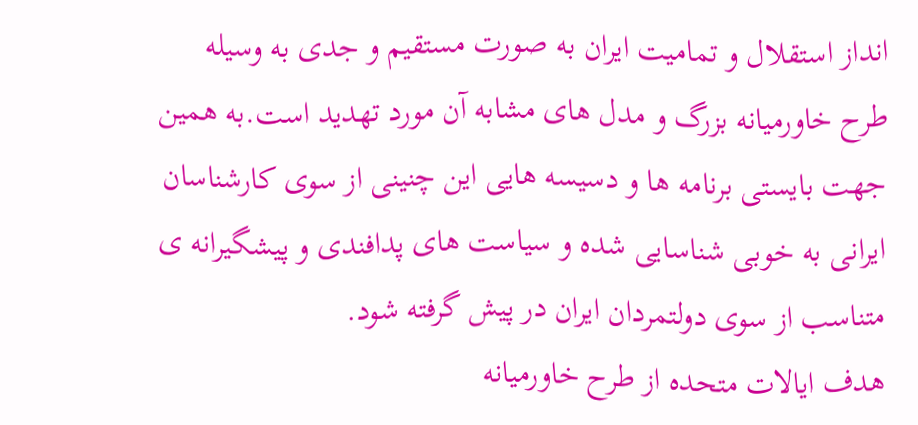انداز استقلال و تمامیت ایران به صورت مستقیم و جدی به وسیله طرح خاورمیانه بزرگ و مدل های مشابه آن مورد تهدید است.به همین جهت بایستی برنامه ها و دسیسه هایی این چنینی از سوی کارشناسان ایرانی به خوبی شناسایی شده و سیاست های پدافندی و پیشگیرانه ی متناسب از سوی دولتمردان ایران در پیش گرفته شود.
هدف ایالات متحده از طرح خاورمیانه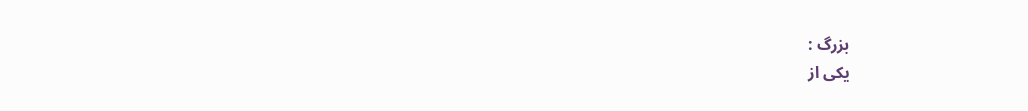بزرگ :
یکی از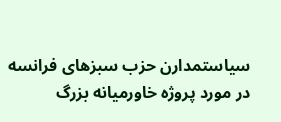سیاستمدارن حزب سبزهای فرانسه در مورد پروژه خاورمیانه بزرگ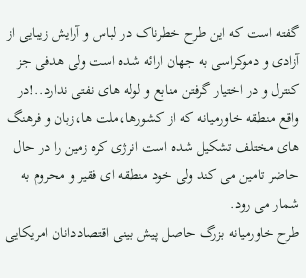گفته است که این طرح خطرناک در لباس و آرایش زیبایی از آزادی و دموکراسی به جهان ارائه شده است ولی هدفی جز کنترل و در اختیار گرفتن منابع و لوله های نفتی ندارد..!در واقع منطقه خاورمیانه که از کشورها،ملت ها،زبان و فرهنگ های مختلف تشکیل شده است انرژی کره زمین را در حال حاضر تامین می کند ولی خود منطقه ای فقیر و محروم به شمار می رود.
طرح خاورمیانه بزرگ حاصل پیش بینی اقتصاددانان امریکایی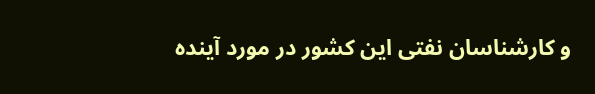و کارشناسان نفتی این کشور در مورد آینده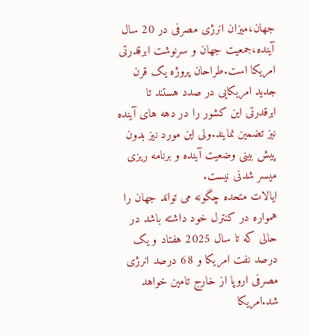جهان،میزان انرژی مصرفی در 20 سال آینده،جمعیت جهان و سرنوشت ابرقدرتی امریکا است.طراحان پروژه یک قرن جدید امریکایی در صدد هستند تا ابرقدرتی این کشور را در دهه های آینده نیز تضمین نمایند.ولی این مورد نیز بدون پیش بینی وضعیت آینده و برنامه ریزی میسر شدنی نیست.
ایالات متحده چگونه می تواند جهان را همواره در کنترل خود داشته باشد در حالی که تا سال 2025 هفتاد و یک درصد نفت امریکا و 68 درصد انرژی مصرفی اروپا از خارج تامین خواهد شد.امریکا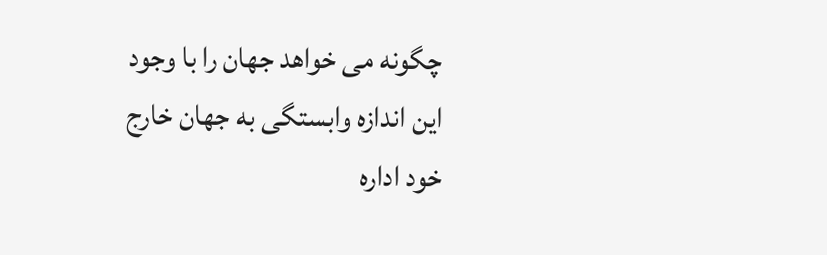چگونه می خواهد جهان را با وجود این اندازه وابستگی به جهان خارج خود اداره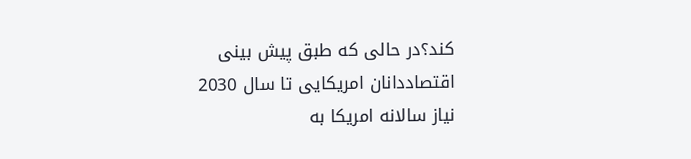کند؟در حالی که طبق پیش بینی اقتصاددانان امریکایی تا سال 2030 نیاز سالانه امریکا به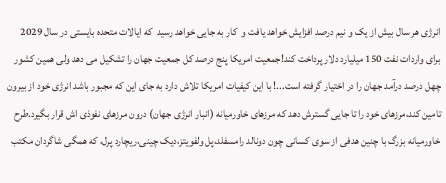انرژی هر سال بیش از یک و نیم درصد افزایش خواهد یافت و  کار به جایی خواهد رسید  که ایالات متحده بایستی در سال 2029 برای واردات نفت 150 میلیارد دلار پرداخت کند!جمعیت امریکا پنج درصد کل جمعیت جهان را تشکیل می دهد ولی همین کشور چهل درصد درآمد جهان را در اختیار گرفته است...! با این کیفیات امریکا تلاش دارد به جای این که مجبور باشد انرژی خود از بیرون تامین کند،مرزهای خود را تا جایی گسترش دهد که مرزهای خاورمیانه (انبار انرژی جهان) درون مرزهای نفوذی اش قرار بگیرد.طرح خاورمیانه بزرگ با چنین هدفی از سوی کسانی چون دونالد رامسفلد،پل ولفویتز،دیک چینی،ریچارد پرل، که همگی شاگردان مکتب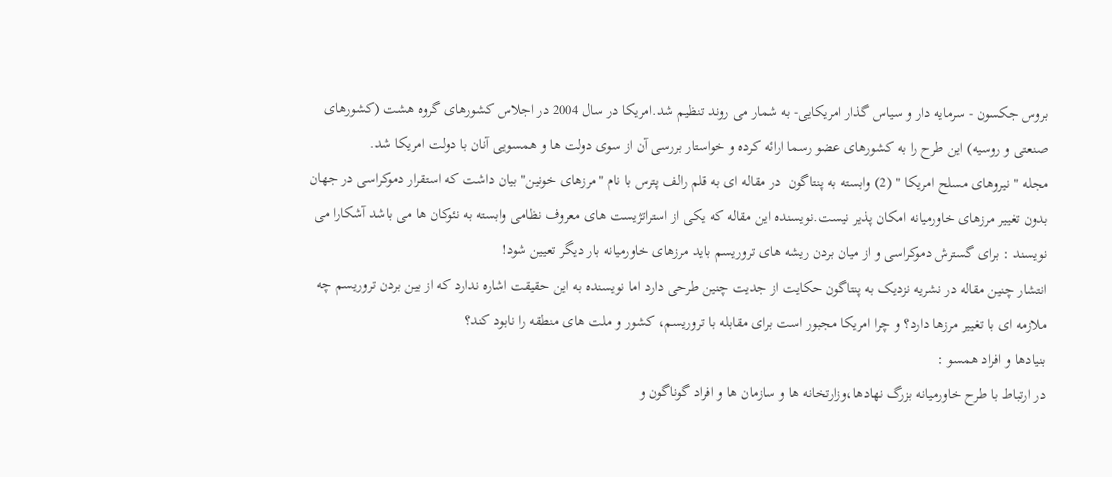بروس جکسون - سرمایه دار و سیاس گذار امریکایی- به شمار می روند تنظیم شد.امریکا در سال 2004 در اجلاس کشورهای گروه هشت (کشورهای صنعتی و روسیه) این طرح را به کشورهای عضو رسما ارائه کرده و خواستار بررسی آن از سوی دولت ها و همسویی آنان با دولت امریکا شد.
مجله " نیروهای مسلح امریکا " (2) وابسته به پنتاگون  در مقاله ای به قلم رالف پترس با نام "مرزهای خونین" بیان داشت که استقرار دموکراسی در جهان بدون تغییر مرزهای خاورمیانه امکان پذیر نیست.نویسنده این مقاله که یکی از استراتژیست های معروف نظامی وابسته به نئوکان ها می باشد آشکارا می نویسند : برای گسترش دموکراسی و از میان بردن ریشه های تروریسم باید مرزهای خاورمیانه بار دیگر تعیین شود!
انتشار چنین مقاله در نشریه نزدیک به پنتاگون حکایت از جدیت چنین طرحی دارد اما نویسنده به این حقیقت اشاره ندارد که از بین بردن تروریسم چه ملازمه ای با تغییر مرزها دارد؟ و چرا امریکا مجبور است برای مقابله با تروریسم، کشور و ملت های منطقه را نابود کند؟
بنیادها و افراد همسو :
در ارتباط با طرح خاورمیانه بزرگ نهادها،وزارتخانه ها و سازمان ها و افراد گوناگون و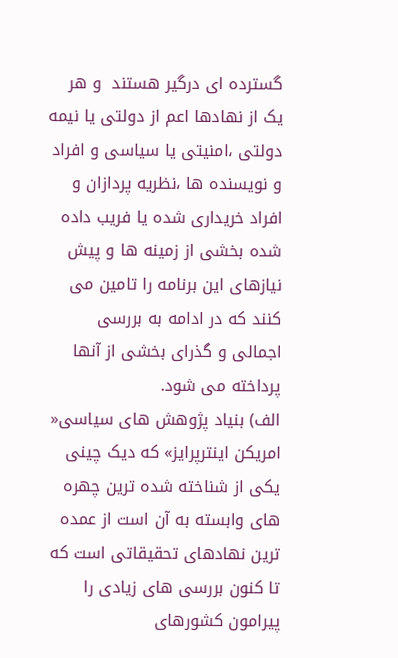گسترده ای درگیر هستند  و هر یک از نهادها اعم از دولتی یا نیمه دولتی ،امنیتی یا سیاسی و افراد و نویسنده ها ،نظریه پردازان و افراد خریداری شده یا فریب داده شده بخشی از زمینه ها و پیش نیازهای این برنامه را تامین می کنند که در ادامه به بررسی اجمالی و گذرای بخشی از آنها پرداخته می شود.
الف) بنیاد پژوهش های سیاسی« امریکن اینترپرایز» که دیک چینی یکی از شناخته شده ترین چهره های وابسته به آن است از عمده ترین نهادهای تحقیقاتی است که تا کنون بررسی های زیادی را پیرامون کشورهای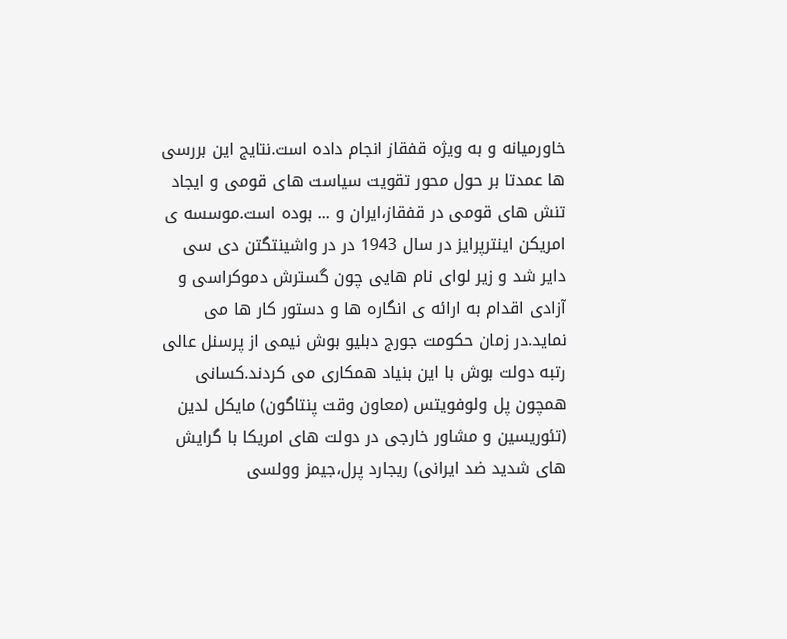خاورمیانه و به ویژه قفقاز انجام داده است.نتایج این بررسی ها عمدتا بر حول محور تقویت سیاست های قومی و ایجاد تنش های قومی در قفقاز،ایران و ... بوده است.موسسه ی امریکن اینترپرایز در سال 1943 در در واشینتگتن دی سی دایر شد و زیر لوای نام هایی چون گسترش دموکراسی و آزادی اقدام به ارائه ی انگاره ها و دستور کار ها می نماید.در زمان حکومت جورج دبلیو بوش نیمی از پرسنل عالی رتبه دولت بوش با این بنیاد همکاری می کردند.کسانی همچون پل ولوفویتس (معاون وقت پنتاگون) مایکل لدین (تئوریسین و مشاور خارجی در دولت های امریکا با گرایش های شدید ضد ایرانی) ریجارد پرل،جیمز وولسی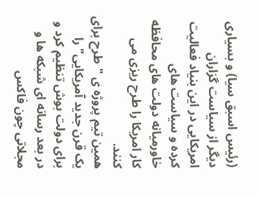(رئیس اسبق سیا) و بسیاری دیگر از سیاست گزاران امریکایی در این بنیاد فعالیت کرده و سیاست های خاورمیانه دولت های محافظه کار امریکا را طرح ریزی می کنند.
همین تیم پروژه ی "طرح برای یک قرن جدید آمریکایی" را برای دولت بوش تنظیم کرد و در بعد رسانه ای شبکه ها و مجلاتی چون فاکس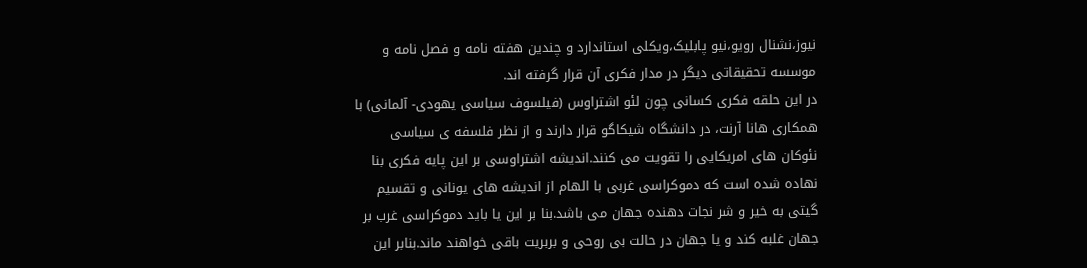نیوز،نشنال رویو،نیو پابلیک،ویکلی استاندارد و چندین هفته نامه و فصل نامه و موسسه تحقیقاتی دیگر در مدار فکری آن قرار گرفته اند.
در این حلقه فکری کسانی چون لئو اشتراوس (فیلسوف سیاسی یهودی- آلمانی) با همکاری هانا آرنت، در دانشگاه شیکاگو قرار دارند و از نظر فلسفه ی سیاسی نئوکان های امریکایی را تقویت می کنند.اندیشه اشتراوسی بر این پایه فکری بنا نهاده شده است که دموکراسی غربی با الهام از اندیشه های یونانی و تقسیم گیتی به خیر و شر نجات دهنده جهان می باشد.بنا بر این یا باید دموکراسی غرب بر جهان غلبه کند و یا جهان در حالت بی روحی و بربریت باقی خواهند ماند.بنابر این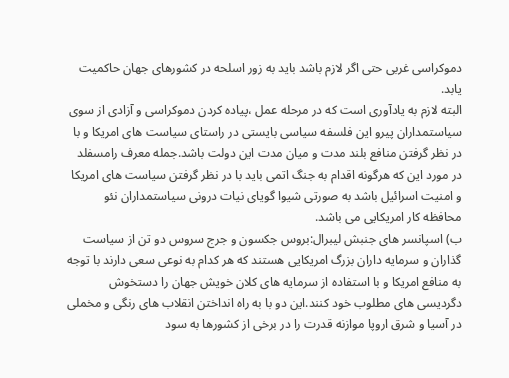دموکراسی غربی حتی اگر لازم باشد باید به زور اسلحه در کشورهای جهان حاکمیت یابد.
البته لازم به یادآوری است که در مرحله عمل ،پیاده کردن دموکراسی و آزادی از سوی سیاستمداران پیرو این فلسفه سیاسی بایستی در راستای سیاست های امریکا و با در نظر گرفتن منافع بلند مدت و میان مدت این دولت باشد.جمله معرف رامسفلد در مورد این که هرگونه اقدام به جنگ اتمی باید با در نظر گرفتن سیاست های امریکا و امنیت اسرائیل باشد به صورتی شیوا گویای نیات درونی سیاستمداران نئو محافظه کار امریکایی می باشد.
ب) اسپانسر های جنبش لیبرال:بروس جکسون و جرج سروس دو تن از سیاست گذاران و سرمایه داران بزرگ امریکایی هستند که هر کدام به نوعی سعی دارند با توجه به منافع امریکا و با استفاده از سرمایه های کلان خویش جهان را دستخوش دگردیسی های مطلوب خود کنند.این دو با به راه انداختن انقلاب های رنگی و مخملی در آسیا و شرق اروپا موازنه قدرت را در برخی از کشورها به سود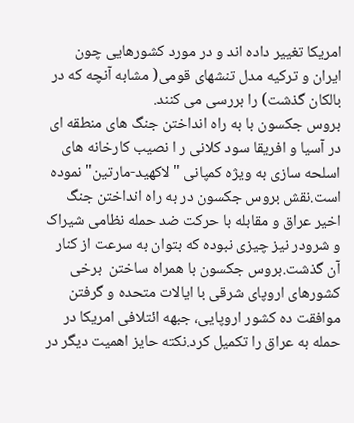امریکا تغییر داده اند و در مورد کشورهایی چون ایران و ترکیه مدل تنشهای قومی( مشابه آنچه که در بالکان گذشت) را بررسی می کنند.
بروس جکسون با به راه انداختن جنگ های منطقه ای در آسیا و افریقا سود کلانی ر ا نصیب کارخانه های اسلحه سازی به ویژه کمپانی "لاکهید-مارتین" نموده است.نقش بروس جکسون در به راه انداختن جنگ اخیر عراق و مقابله با حرکت ضد حمله نظامی شیراک و شرودر نیز چیزی نبوده که بتوان به سرعت از کنار آن گذشت.بروس جکسون با همراه ساختن  برخی کشورهای اروپای شرقی با ایالات متحده و گرفتن موافقت ده کشور اروپایی، جبهه ائتلافی امریکا در حمله به عراق را تکمیل کرد.نکته حایز اهمیت دیگر در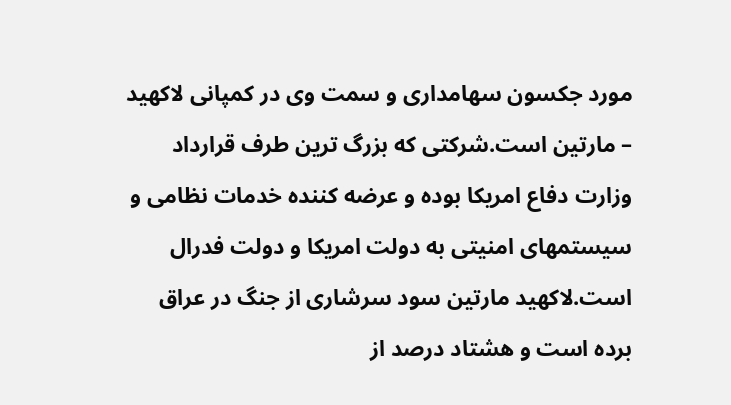مورد جکسون سهامداری و سمت وی در کمپانی لاکهید – مارتین است.شرکتی که بزرگ ترین طرف قرارداد وزارت دفاع امریکا بوده و عرضه کننده خدمات نظامی و سیستمهای امنیتی به دولت امریکا و دولت فدرال است.لاکهید مارتین سود سرشاری از جنگ در عراق برده است و هشتاد درصد از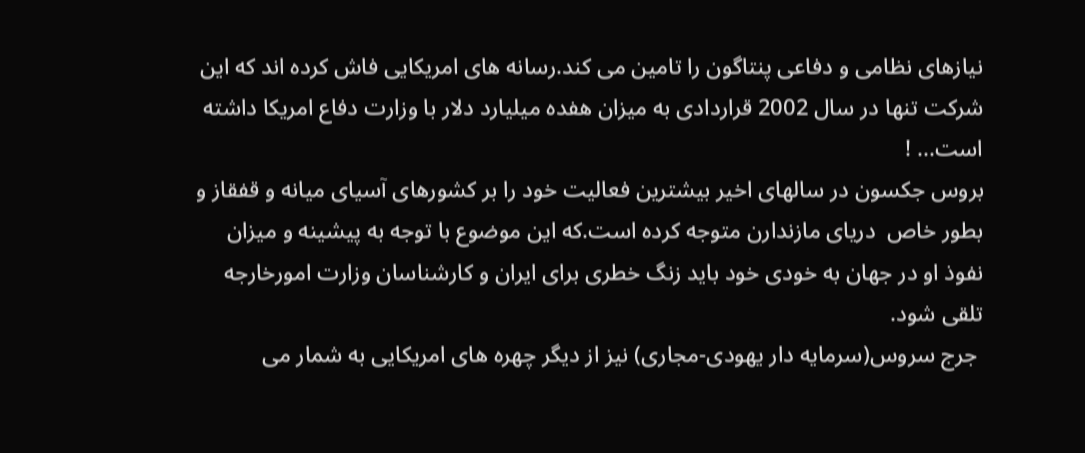نیازهای نظامی و دفاعی پنتاگون را تامین می کند.رسانه های امریکایی فاش کرده اند که این شرکت تنها در سال 2002 قراردادی به میزان هفده میلیارد دلار با وزارت دفاع امریکا داشته است... !
بروس جکسون در سالهای اخیر بیشترین فعالیت خود را بر کشورهای آسیای میانه و قفقاز و بطور خاص  دریای مازندارن متوجه کرده است.که این موضوع با توجه به پیشینه و میزان نفوذ او در جهان به خودی خود باید زنگ خطری برای ایران و کارشناسان وزارت امورخارجه تلقی شود.
 جرج سروس(سرمایه دار یهودی-مجاری) نیز از دیگر چهره های امریکایی به شمار می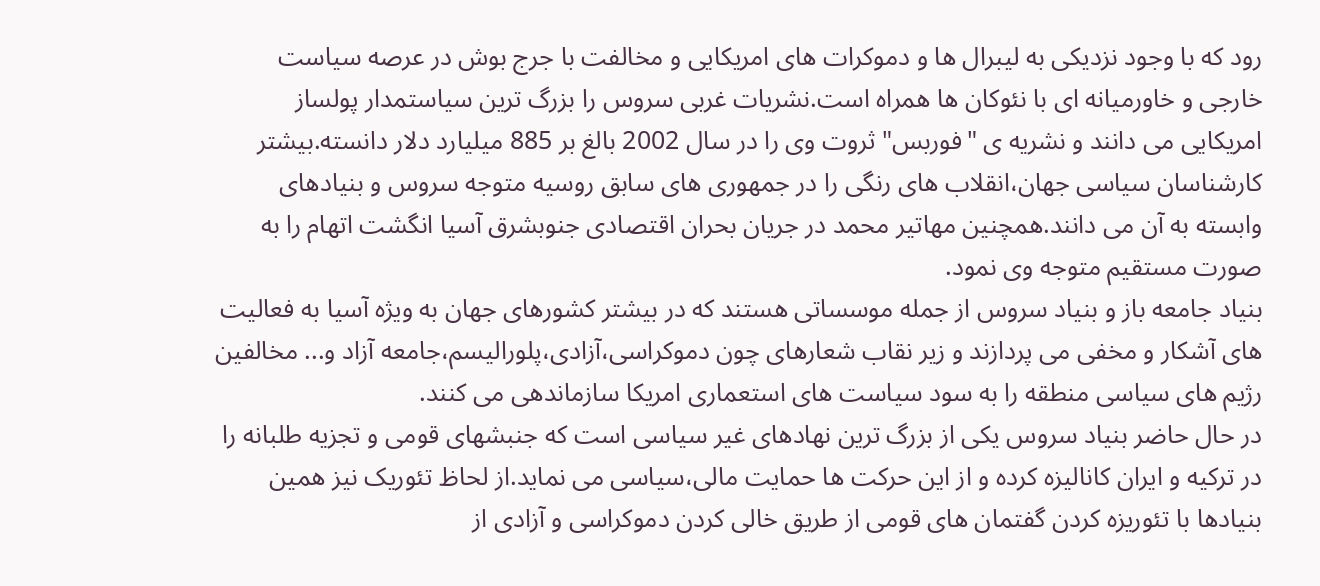رود که با وجود نزدیکی به لیبرال ها و دموکرات های امریکایی و مخالفت با جرج بوش در عرصه سیاست خارجی و خاورمیانه ای با نئوکان ها همراه است.نشریات غربی سروس را بزرگ ترین سیاستمدار پولساز امریکایی می دانند و نشریه ی "فوربس" ثروت وی را در سال 2002 بالغ بر 885 میلیارد دلار دانسته.بیشتر کارشناسان سیاسی جهان،انقلاب های رنگی را در جمهوری های سابق روسیه متوجه سروس و بنیادهای وابسته به آن می دانند.همچنین مهاتیر محمد در جریان بحران اقتصادی جنوبشرق آسیا انگشت اتهام را به صورت مستقیم متوجه وی نمود.
بنیاد جامعه باز و بنیاد سروس از جمله موسساتی هستند که در بیشتر کشورهای جهان به ویژه آسیا به فعالیت های آشکار و مخفی می پردازند و زیر نقاب شعارهای چون دموکراسی،آزادی،پلورالیسم،جامعه آزاد و... مخالفین رژیم های سیاسی منطقه را به سود سیاست های استعماری امریکا سازماندهی می کنند.
در حال حاضر بنیاد سروس یکی از بزرگ ترین نهادهای غیر سیاسی است که جنبشهای قومی و تجزیه طلبانه را در ترکیه و ایران کانالیزه کرده و از این حرکت ها حمایت مالی،سیاسی می نماید.از لحاظ تئوریک نیز همین بنیادها با تئوریزه کردن گفتمان های قومی از طریق خالی کردن دموکراسی و آزادی از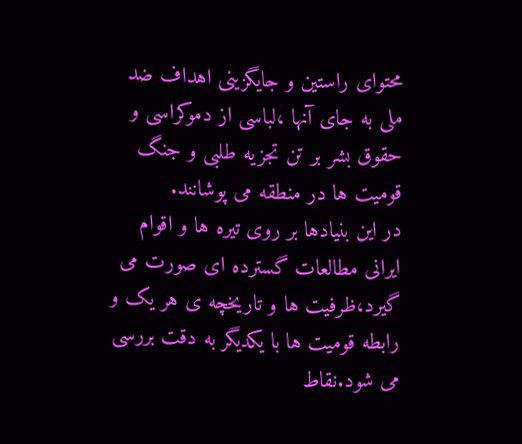محتوای راستین و جایگزینی اهداف ضد ملی به جای آنها ،لباسی از دموکراسی و حقوق بشر بر تن تجزیه طلبی و جنگ قومیت ها در منطقه می پوشانند.
در این بنیادها بر روی تیره ها و اقوام ایرانی مطالعات گسترده ای صورت می گیرد،ظرفیت ها و تاریخچه ی هر یک و رابطه قومیت ها با یکدیگر به دقت بررسی می شود.نقاط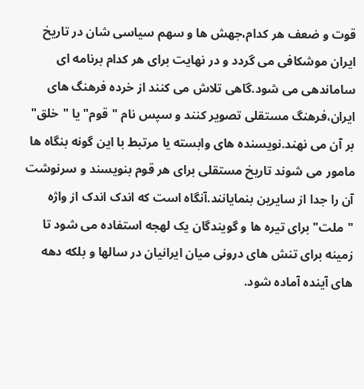قوت و ضعف هر کدام،جهش ها و سهم سیاسی شان در تاریخ ایران موشکافی می گردد و در نهایت برای هر کدام برنامه ای ساماندهی می شود.گاهی تلاش می کنند از خرده فرهنگ های ایران،فرهنگ مستقلی تصویر کنند و سپس نام "قوم" یا "خلق" بر آن می نهند.نویسنده های وابسته یا مرتبط با این گونه بنگاه ها مامور می شوند تاریخ مستقلی برای هر قوم بنویسند و سرنوشت آن را جدا از سایرین بنمایانند.آنگاه است که اندک اندک از واژه "ملت" برای تیره ها و گویندگان یک لهجه استفاده می شود تا زمینه برای تنش های درونی میان ایرانیان در سالها و بلکه دهه های آینده آماده شود.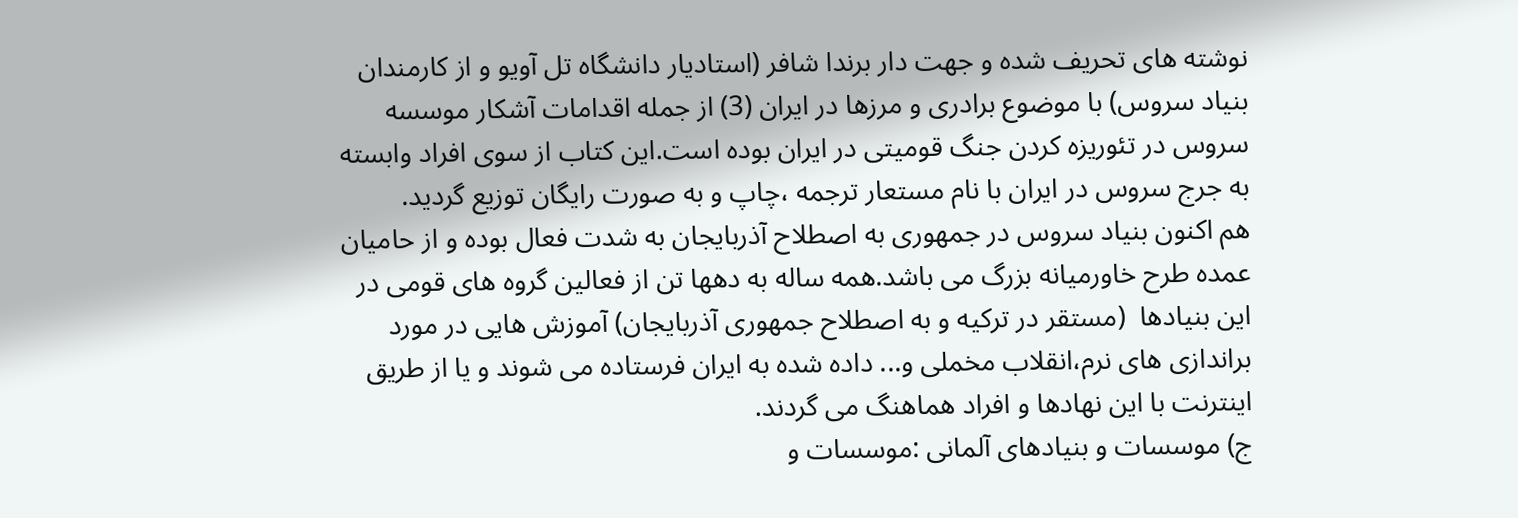نوشته های تحریف شده و جهت دار برندا شافر (استادیار دانشگاه تل آویو و از کارمندان بنیاد سروس) با موضوع برادری و مرزها در ایران (3) از جمله اقدامات آشکار موسسه سروس در تئوریزه کردن جنگ قومیتی در ایران بوده است.این کتاب از سوی افراد وابسته به جرج سروس در ایران با نام مستعار ترجمه ،چاپ و به صورت رایگان توزیع گردید.
هم اکنون بنیاد سروس در جمهوری به اصطلاح آذربایجان به شدت فعال بوده و از حامیان عمده طرح خاورمیانه بزرگ می باشد.همه ساله به دهها تن از فعالین گروه های قومی در این بنیادها  (مستقر در ترکیه و به اصطلاح جمهوری آذربایجان) آموزش هایی در مورد براندازی های نرم،انقلاب مخملی و... داده شده به ایران فرستاده می شوند و یا از طریق اینترنت با این نهادها و افراد هماهنگ می گردند.
ج) موسسات و بنیادهای آلمانی :موسسات و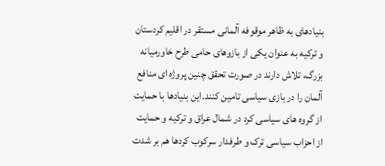بنیادهای به ظاهر موقوفه آلمانی مستقر در اقلیم کردستان و ترکیه به عنوان یکی از بازوهای حامی طرح خاورمیانه بزرگ، تلاش دارند در صورت تحقق چنین پروژه ای منافع آلمان را در بازی سیاسی تامین کنند.این بنیادها با حمایت از گروه های سیاسی کرد در شمال عراق و ترکیه و حمایت از احزاب سیاسی ترک و طرفدار سرکوب کردها هم بر شدت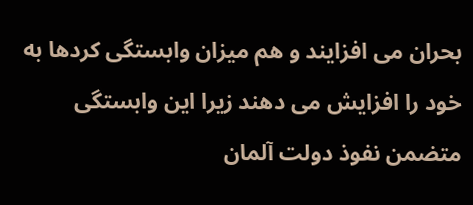بحران می افزایند و هم میزان وابستگی کردها به خود را افزایش می دهند زیرا این وابستگی متضمن نفوذ دولت آلمان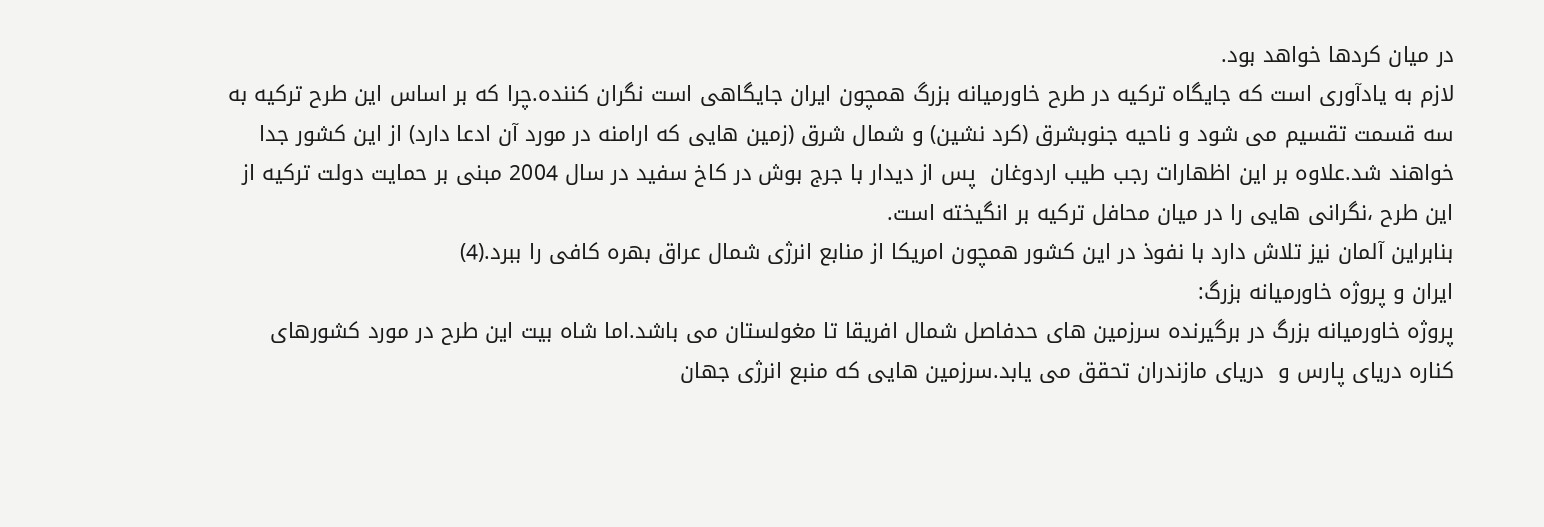در میان کردها خواهد بود.
لازم به یادآوری است که جایگاه ترکیه در طرح خاورمیانه بزرگ همچون ایران جایگاهی است نگران کننده.چرا که بر اساس این طرح ترکیه به سه قسمت تقسیم می شود و ناحیه جنوبشرق (کرد نشین) و شمال شرق (زمین هایی که ارامنه در مورد آن ادعا دارد) از این کشور جدا خواهند شد.علاوه بر این اظهارات رجب طیب اردوغان  پس از دیدار با جرج بوش در کاخ سفید در سال 2004 مبنی بر حمایت دولت ترکیه از این طرح ،نگرانی هایی را در میان محافل ترکیه بر انگیخته است.
بنابراین آلمان نیز تلاش دارد با نفوذ در این کشور همچون امریکا از منابع انرژی شمال عراق بهره کافی را ببرد.(4)
ایران و پروژه خاورمیانه بزرگ:
پروژه خاورمیانه بزرگ در برگیرنده سرزمین های حدفاصل شمال افریقا تا مغولستان می باشد.اما شاه بیت این طرح در مورد کشورهای کناره دریای پارس و  دریای مازندران تحقق می یابد.سرزمین هایی که منبع انرژی جهان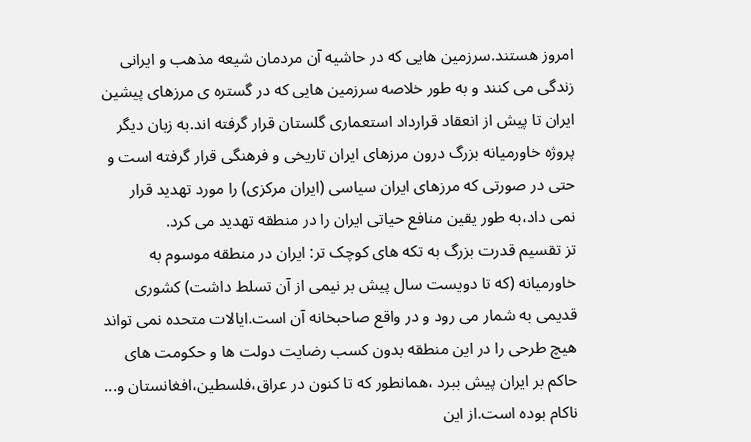امروز هستند.سرزمین هایی که در حاشیه آن مردمان شیعه مذهب و ایرانی زندگی می کنند و به طور خلاصه سرزمین هایی که در گستره ی مرزهای پیشین ایران تا پیش از انعقاد قرارداد استعماری گلستان قرار گرفته اند.به زبان دیگر پروژه خاورمیانه بزرگ درون مرزهای ایران تاریخی و فرهنگی قرار گرفته است و حتی در صورتی که مرزهای ایران سیاسی (ایران مرکزی) را مورد تهدید قرار نمی داد،به طور یقین منافع حیاتی ایران را در منطقه تهدید می کرد.
تز تقسیم قدرت بزرگ به تکه های کوچک تر: ایران در منطقه موسوم به خاورمیانه (که تا دویست سال پیش بر نیمی از آن تسلط داشت) کشوری قدیمی به شمار می رود و در واقع صاحبخانه آن است.ایالات متحده نمی تواند هیچ طرحی را در این منطقه بدون کسب رضایت دولت ها و حکومت های حاکم بر ایران پیش ببرد ،همانطور که تا کنون در عراق،فلسطین،افغانستان و... ناکام بوده است.از این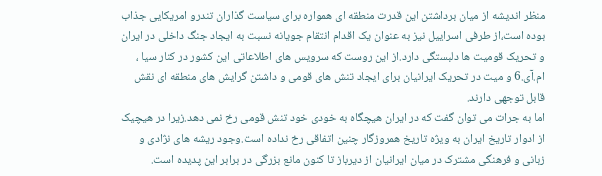منظر اندیشه از میان برداشتن این قدرت منطقه ای همواره برای سیاست گذاران تندرو امریکایی جذاب بوده است،از طرفی اسراییل نیز به عنوان یک اقدام انتقام جویانه نسبت به ایجاد جنگ داخلی در ایران و تحریک قومیت ها دلبستگی دارد.از این روست که سرویس های اطلاعاتی این کشور در کنار سیا ، ام.آی.6 و میت در تحریک ایرانیان برای ایجاد تنش های قومی و داشتن گرایش های منطقه ای نقش قابل توجهی دارند.
اما به جرات می توان گفت که در ایران هیچگاه به خودی خود تنش قومی رخ نمی دهد.زیرا در هیچیک از ادوار تاریخ ایران به ویژه تاریخ همروزگار چنین اتفاقی رخ نداده است.وجود ریشه های نژادی و زبانی و فرهنگی مشترک در میان ایرانیان از دیرباز تا کنون مانع بزرگی در برابر این پدیده است.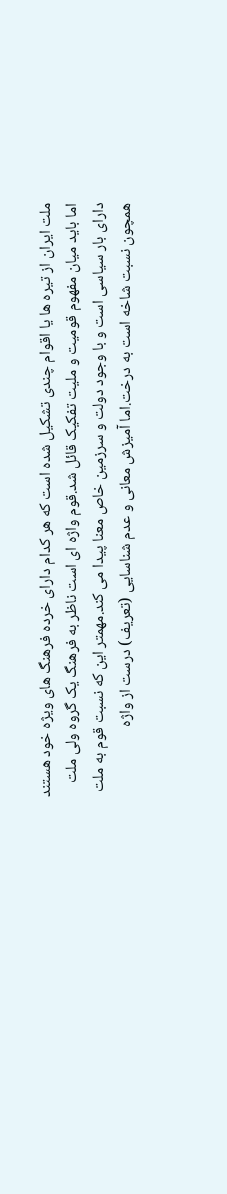ملت ایران از تیره ها یا اقوام چندی تشکیل شده است که هر کدام دارای خرده فرهنگ های ویژه خود هستند اما باید میان مفهوم قومیت و ملیت تفکیک قائل شد.قوم واژه ای است ناظر به فرهنگ یک گروه ولی ملت دارای بار سیاسی است و با وجود دولت و سرزمین خاص معنا پیدا می کند.مهمتر این که نسبت قوم به ملت همچون نسبت شاخه است به درخت.اما آمیزش معانی و عدم شناسایی (تعریف) درست از واژه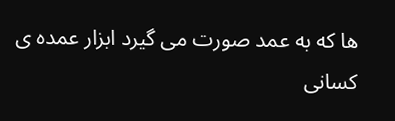ها که به عمد صورت می گیرد ابزار عمده ی کسانی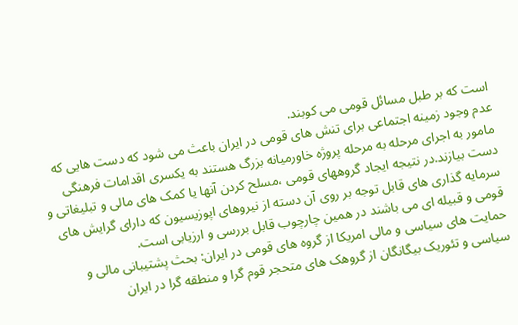است که بر طبل مسائل قومی می کوبند.
عدم وجود زمینه اجتماعی برای تنش های قومی در ایران باعث می شود که دست هایی که مامور به اجرای مرحله به مرحله پروژه خاورمیانه بزرگ هستند به یکسری اقدامات فرهنگی دست بیازند.در نتیجه ایجاد گروههای قومی ،مسلح کردن آنها یا کمک های مالی و تبلیغاتی و سرمایه گذاری های قابل توجه بر روی آن دسته از نیروهای اپوزیسیون که دارای گرایش های قومی و قبیله ای می باشند در همین چارچوب قابل بررسی و ارزیابی است.
حمایت های سیاسی و مالی امریکا از گروه های قومی در ایران: بحث پشتیبانی مالی و سیاسی و تئوریک بیگانگان از گروهک های متحجر قوم گرا و منطقه گرا در ایران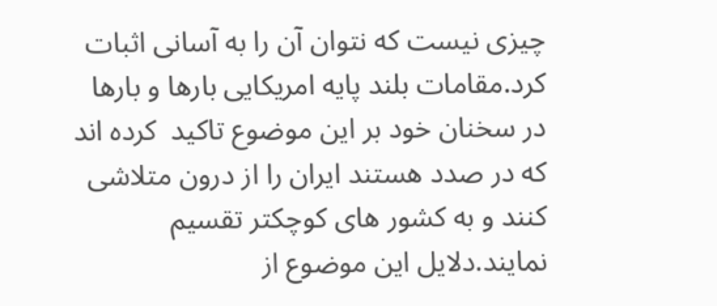چیزی نیست که نتوان آن را به آسانی اثبات کرد.مقامات بلند پایه امریکایی بارها و بارها  در سخنان خود بر این موضوع تاکید  کرده اند که در صدد هستند ایران را از درون متلاشی کنند و به کشور های کوچکتر تقسیم نمایند.دلایل این موضوع از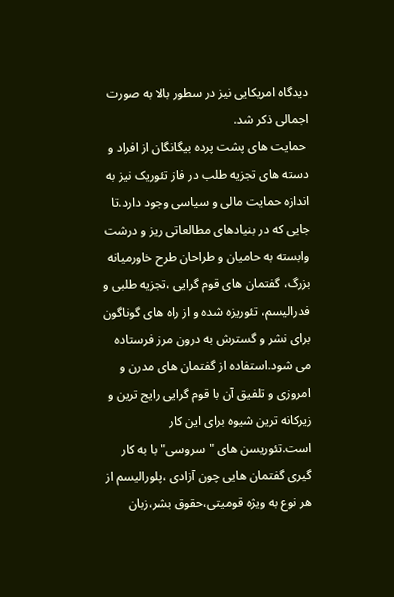دیدگاه امریکایی نیز در سطور بالا به صورت اجمالی ذکر شد.
 حمایت های پشت پرده بیگانگان از افراد و دسته های تجزیه طلب در فاز تئوریک نیز به اندازه حمایت مالی و سیاسی وجود دارد.تا جایی که در بنیادهای مطالعاتی ریز و درشت وابسته به حامیان و طراحان طرح خاورمیانه بزرگ، گفتمان های قوم گرایی ،تجزیه طلبی و فدرالیسم، تئوریزه شده و از راه های گوناگون برای نشر و گسترش به درون مرز فرستاده می شود.استفاده از گفتمان های مدرن و امروزی و تلفیق آن با قوم گرایی رایج ترین و زیرکانه ترین شیوه برای این کار است.تئوریسن های "سروسی" با به کار گیری گفتمان هایی چون آزادی ،پلورالیسم از هر نوع به ویژه قومیتی،حقوق بشر،زبان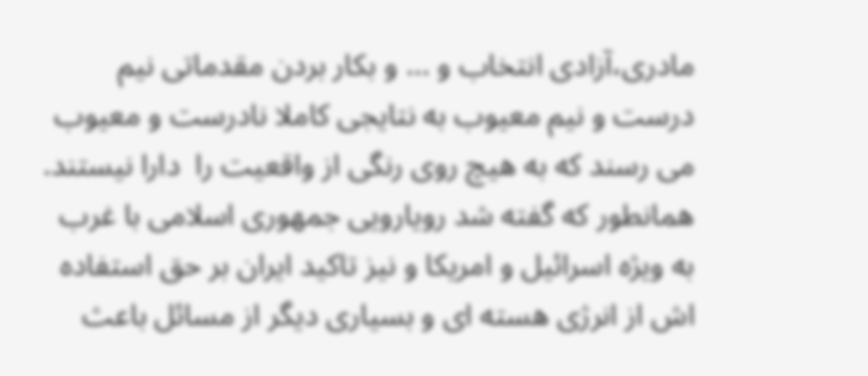مادری،آزادی انتخاب و ... و بکار بردن مقدماتی نیم درست و نیم معیوب به نتایجی کاملا نادرست و معیوب می رسند که به هیچ روی رنگی از واقعیت را  دارا نیستند.
همانطور که گفته شد رویارویی جمهوری اسلامی با غرب به ویژه اسرائیل و امریکا و نیز تاکید ایران بر حق استفاده اش از انرژی هسته ای و بسیاری دیگر از مسائل باعث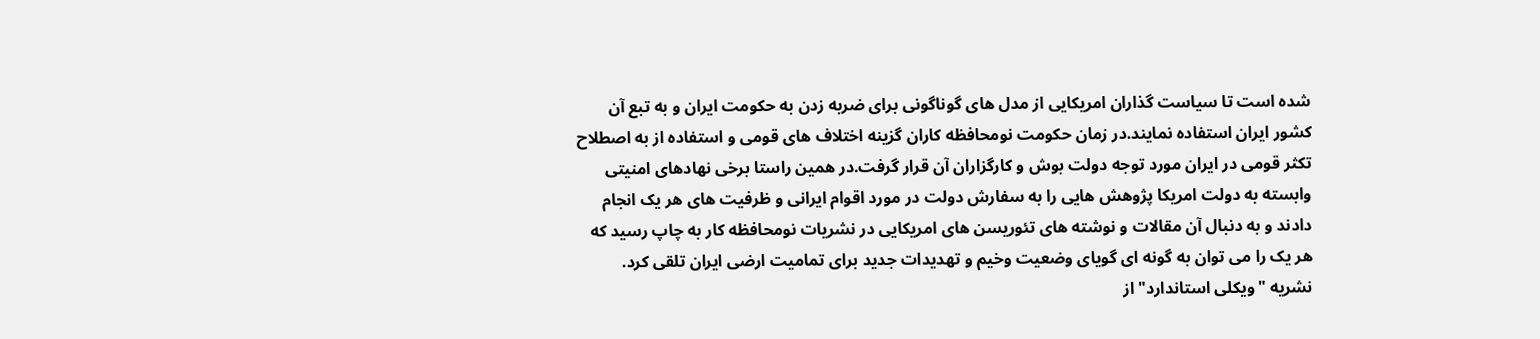شده است تا سیاست گذاران امریکایی از مدل های گوناگونی برای ضربه زدن به حکومت ایران و به تبع آن کشور ایران استفاده نمایند.در زمان حکومت نومحافظه کاران گزینه اختلاف های قومی و استفاده از به اصطلاح تکثر قومی در ایران مورد توجه دولت بوش و کارگزاران آن قرار گرفت.در همین راستا برخی نهادهای امنیتی وابسته به دولت امریکا پژوهش هایی را به سفارش دولت در مورد اقوام ایرانی و ظرفیت های هر یک انجام دادند و به دنبال آن مقالات و نوشته های تئوریسن های امریکایی در نشریات نومحافظه کار به چاپ رسید که هر یک را می توان به گونه ای گویای وضعیت وخیم و تهدیدات جدید برای تمامیت ارضی ایران تلقی کرد.
نشریه "ویکلی استاندارد" از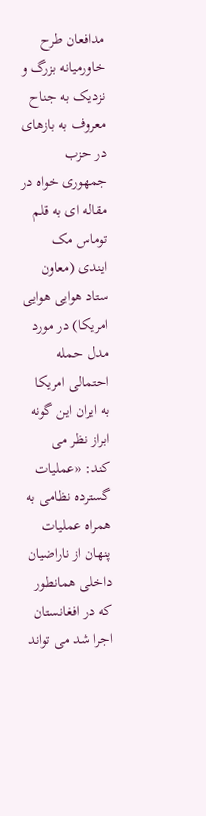مدافعان طرح خاورمیانه بزرگ و نزدیک به جناح معروف به بازهای در حزب جمهوری خواه در مقاله ای به قلم توماس مک ایندی (معاون ستاد هوایی هوایی امریکا) در مورد مدل حمله احتمالی امریکا به ایران این گونه ابراز نظر می کند: «عملیات گسترده نظامی به همراه عملیات پنهان از ناراضیان داخلی همانطور که در افغانستان اجرا شد می تواند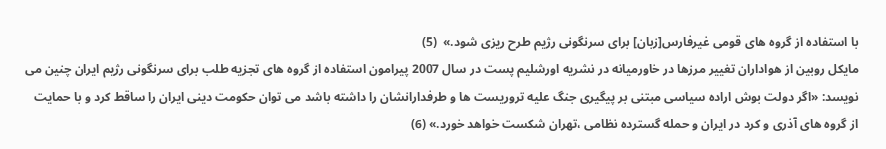با استفاده از گروه های قومی غیرفارس[زبان] برای سرنگونی رژیم طرح ریزی شود.»  (5)
مایکل روبین از هواداران تغییر مرزها در خاورمیانه در نشریه اورشلیم پست در سال 2007 پیرامون استفاده از گروه های تجزیه طلب برای سرنگونی رژیم ایران چنین می نویسد: «اگر دولت بوش اراده سیاسی مبتنی بر پیگیری جنگ علیه تروریست ها و طرفدارانشان را داشته باشد می توان حکومت دینی ایران را ساقط کرد و با حمایت از گروه های آذری و کرد در ایران و حمله گسترده نظامی ،تهران شکست خواهد خورد.» (6)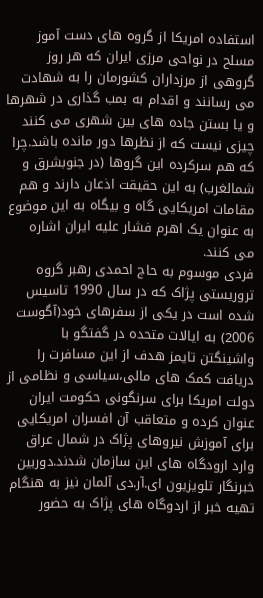استفاده امریکا از گروه های دست آموز مسلح در نواحی مرزی ایران که هر روز گروهی از مرزداران کشورمان را به شهادت می رسانند و اقدام به بمب گذاری در شهرها و یا بستن جاده های بین شهری می کنند چیزی نیست که از نظرها دور مانده باشد.چرا که هم سرکرده این گروها (در جنوبشرق و شمالغرب) به این حقیقت اذعان دارند و هم مقامات امریکایی گاه و بیگاه به این موضوع به عنوان یک اهرم فشار علیه ایران اشاره می کنند.
فردی موسوم به حاج احمدی رهبر گروه تروریستی پژاک که در سال 1990 تاسیس شده است در یکی از سفرهای خود(آگوست 2006) به ایالات متحده در گفتگو با واشینگتن تایمز هدف از این مسافرت را دریافت کمک های مالی،سیاسی و نظامی از دولت امریکا برای سرنگونی حکومت ایران عنوان کرده و متعاقب آن افسران امریکایی برای آموزش نیروهای پژاک در شمال عراق وارد ارودگاه های این سازمان شدند.دوربین خبرنگار تلویزیون ای.آر.دی آلمان نیز به هنگام تهیه خبر از اردوگاه های پژاک به حضور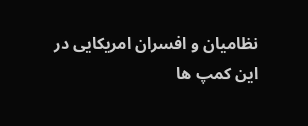نظامیان و افسران امریکایی در این کمپ ها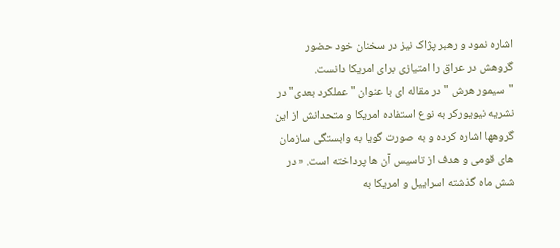اشاره نمود و رهبر پژاک نیز در سخنان خود حضور گروهش در عراق را امتیازی برای امریکا دانست.
"سیمور هرش " در مقاله ای با عنوان "عملکرد بعدی" در نشریه نیویورکر به نوع استفاده امریکا و متحدانش از این گروهها اشاره کرده و به صورت گویا به وابستگی سازمان های قومی و هدف از تاسیس آن ها پرداخته است. « در شش ماه گذشته اسراییل و امریکا به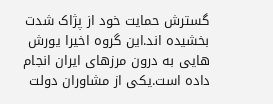گسترش حمایت خود از پژاک شدت بخشیده اند.این گروه اخیرا یورش هایی به درون مرزهای ایران انجام داده است.یکی از مشاوران دولت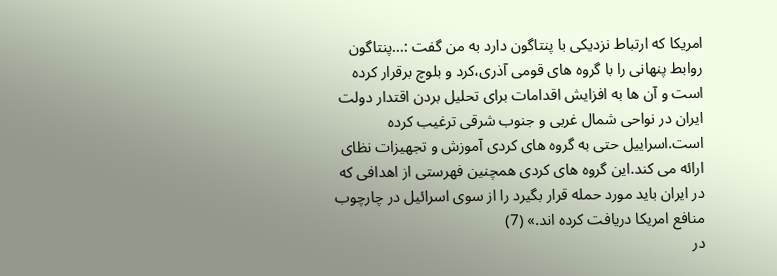امریکا که ارتباط نزدیکی با پنتاگون دارد به من گفت :...پنتاگون روابط پنهانی را با گروه های قومی آذری،کرد و بلوچ برقرار کرده است و آن ها به افزایش اقدامات برای تحلیل بردن اقتدار دولت ایران در نواحی شمال غربی و جنوب شرقی ترغیب کرده است.اسراییل حتی به گروه های کردی آموزش و تجهیزات نظای ارائه می کند.این گروه های کردی همچنین فهرستی از اهدافی که در ایران باید مورد حمله قرار بگیرد را از سوی اسرائیل در چارچوب منافع امریکا دریافت کرده اند.» (7)
در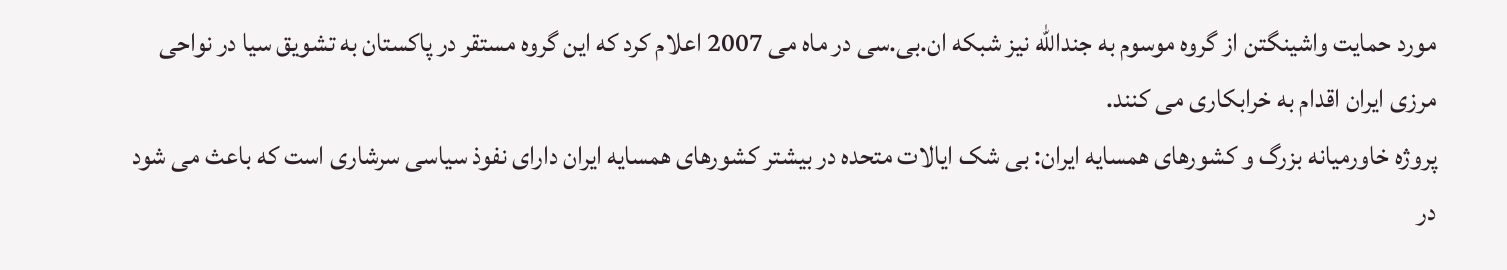مورد حمایت واشینگتن از گروه موسوم به جندالله نیز شبکه ان.بی.سی در ماه می 2007 اعلام کرد که این گروه مستقر در پاکستان به تشویق سیا در نواحی مرزی ایران اقدام به خرابکاری می کنند.
پروژه خاورمیانه بزرگ و کشورهای همسایه ایران: بی شک ایالات متحده در بیشتر کشورهای همسایه ایران دارای نفوذ سیاسی سرشاری است که باعث می شود در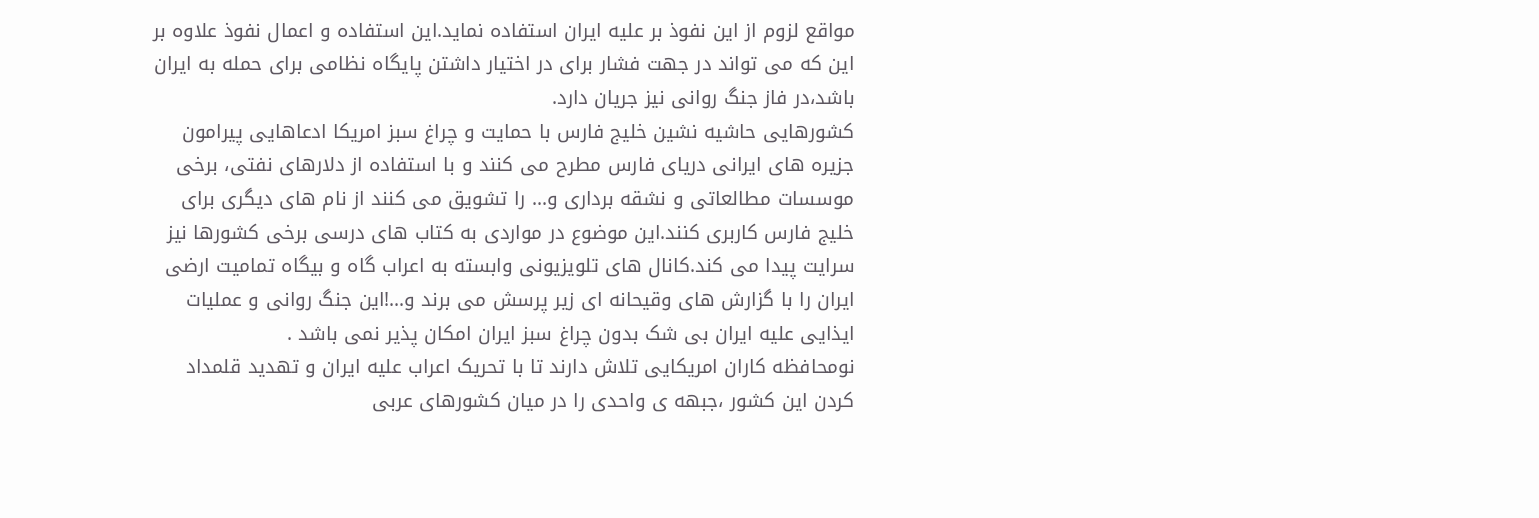مواقع لزوم از این نفوذ بر علیه ایران استفاده نماید.این استفاده و اعمال نفوذ علاوه بر این که می تواند در جهت فشار برای در اختیار داشتن پایگاه نظامی برای حمله به ایران باشد،در فاز جنگ روانی نیز جریان دارد.
کشورهایی حاشیه نشین خلیج فارس با حمایت و چراغ سبز امریکا ادعاهایی پیرامون جزیره های ایرانی دریای فارس مطرح می کنند و با استفاده از دلارهای نفتی، برخی موسسات مطالعاتی و نشقه برداری و... را تشویق می کنند از نام های دیگری برای خلیج فارس کاربری کنند.این موضوع در مواردی به کتاب های درسی برخی کشورها نیز سرایت پیدا می کند.کانال های تلویزیونی وابسته به اعراب گاه و بیگاه تمامیت ارضی ایران را با گزارش های وقیحانه ای زیر پرسش می برند و...!این جنگ روانی و عملیات ایذایی علیه ایران بی شک بدون چراغ سبز ایران امکان پذیر نمی باشد .
نومحافظه کاران امریکایی تلاش دارند تا با تحریک اعراب علیه ایران و تهدید قلمداد کردن این کشور ،جبهه ی واحدی را در میان کشورهای عربی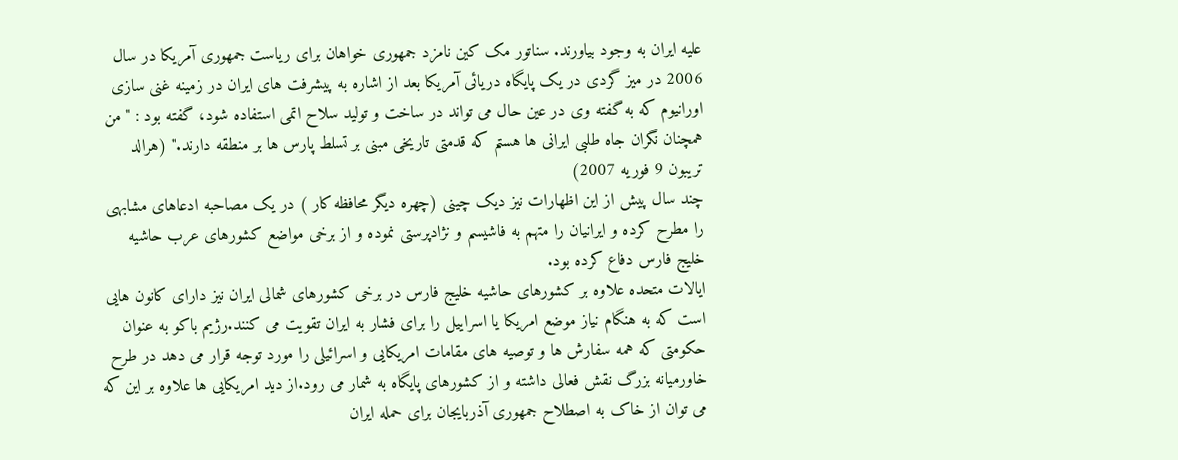علیه ایران به وجود بیاورند. سناتور مک کین نامزد جمهوری خواهان برای ریاست جمهوری آمریکا در سال 2006 در میز گردی در یک پایگاه دریائی آمریکا بعد از اشاره به پیشرفت های ایران در زمینه غنی سازی اورانیوم که به گفته وی در عین حال می تواند در ساخت و تولید سلاح اتمی استفاده شود، گفته بود : "من همچنان نگران جاه طلبی ایرانی ها هستم که قدمتی تاریخی مبنی بر تسلط پارس ها بر منطقه دارند." (هرالد تریبون 9 فوریه 2007)
چند سال پیش از این اظهارات نیز دیک چینی (چهره دیگر محافظه کار ) در یک مصاحبه ادعاهای مشابهی را مطرح کرده و ایرانیان را متهم به فاشیسم و نژادپرستی نموده و از برخی مواضع کشورهای عرب حاشیه خلیج فارس دفاع کرده بود.
ایالات متحده علاوه بر کشورهای حاشیه خلیج فارس در برخی کشورهای شمالی ایران نیز دارای کانون هایی است که به هنگام نیاز موضع امریکا یا اسراییل را برای فشار به ایران تقویت می کنند.رژیم باکو به عنوان حکومتی که همه سفارش ها و توصیه های مقامات امریکایی و اسرائیلی را مورد توجه قرار می دهد در طرح خاورمیانه بزرگ نقش فعالی داشته و از کشورهای پایگاه به شمار می رود.از دید امریکایی ها علاوه بر این که می توان از خاک به اصطلاح جمهوری آذربایجان برای حمله ایران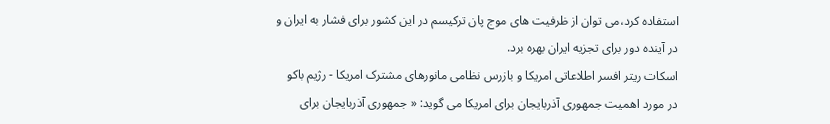استفاده کرد،می توان از ظرفیت های موج پان ترکیسم در این کشور برای فشار به ایران و در آینده دور برای تجزیه ایران بهره برد.
اسکات ریتر افسر اطلاعاتی امریکا و بازرس نظامی مانورهای مشترک امریکا - رژیم باکو  در مورد اهمیت جمهوری آذربایجان برای امریکا می گوید: « جمهوری آذربایجان برای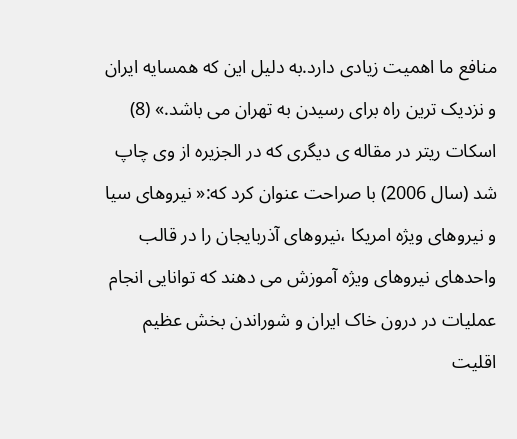منافع ما اهمیت زیادی دارد.به دلیل این که همسایه ایران و نزدیک ترین راه برای رسیدن به تهران می باشد.» (8)
اسکات ریتر در مقاله ی دیگری که در الجزیره از وی چاپ شد (سال 2006) با صراحت عنوان کرد که:« نیروهای سیا و نیروهای ویژه امریکا ،نیروهای آذربایجان را در قالب واحدهای نیروهای ویژه آموزش می دهند که توانایی انجام عملیات در درون خاک ایران و شوراندن بخش عظیم اقلیت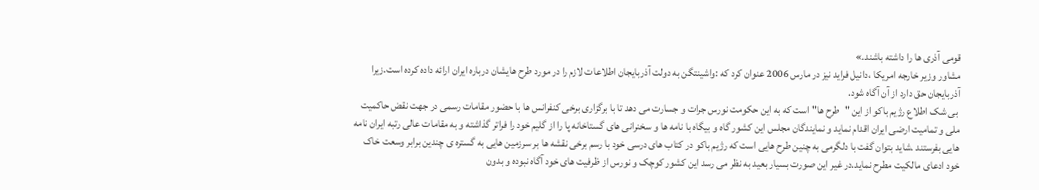قومی آذری ها را داشته باشند.»
مشاور وزیر خارجه امریکا ،دانیل فراید نیز در مارس 2006 عنوان کرد که :واشینتگن به دولت آذربایجان اطلاعات لازم را در مورد طرح هایشان درباره ایران ارائه داده کرده است.زیرا آذربایجان حق دارد از آن آگاه شود.
 بی شک اطلاع رژیم باکو از این "طرح ها" است که به این حکومت نورس جرات و جسارت می دهد تا با برگزاری برخی کنفرانس ها با حضور مقامات رسمی در جهت نقض حاکمیت ملی و تمامیت ارضی ایران اقدام نماید و نمایندگان مجلس این کشور گاه و بیگاه با نامه ها و سخنرانی های گستاخانه پا را از گلیم خود را فراتر گذاشته و به مقامات عالی رتبه ایران نامه هایی بفرستند .شاید بتوان گفت با دلگرمی به چنین طرح هایی است که رژیم باکو در کتاب های درسی خود با رسم برخی نقشه ها بر سرزمین هایی به گستره ی چندین برابر وسعت خاک خود ادعای مالکیت مطرح نماید.در غیر این صورت بسیار بعید به نظر می رسد این کشور کوچک و نورس از ظرفیت های خود آگاه نبوده و بدون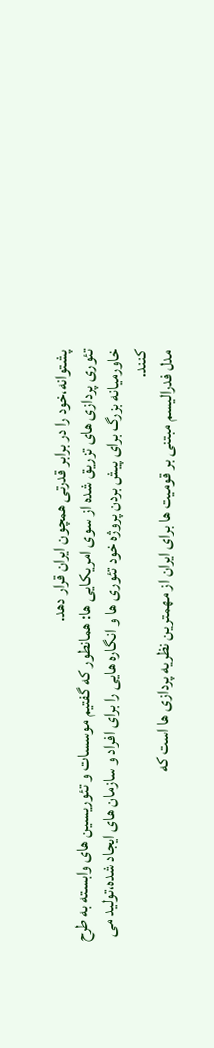پشتوانه،خود را در برابر قدرتی همچون ایران قرار دهد.
تئوری پردازی های تزریق شده از سوی امریکایی ها: همانطور که گفتیم موسسات و تئوریسین های وابسته به طرح خاورمیانه بزرگ برای پیش بردن پروژه خود تئوری ها و انگاره هایی را برای افراد و سازمان های ایجاد شده،تولید می کنند.
مدل فدرالیسم مبتنی بر قومیت ها برای ایران از مهمترین نظریه پردازی ها است که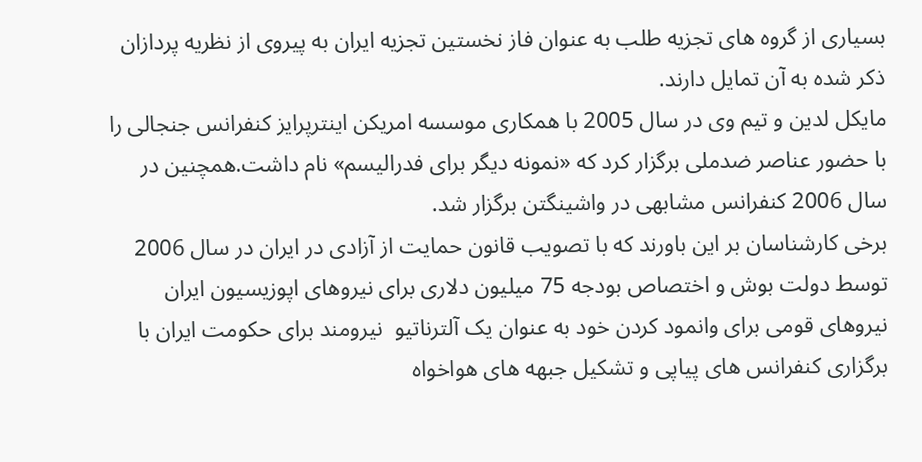بسیاری از گروه های تجزیه طلب به عنوان فاز نخستین تجزیه ایران به پیروی از نظریه پردازان ذکر شده به آن تمایل دارند.
مایکل لدین و تیم وی در سال 2005 با همکاری موسسه امریکن اینترپرایز کنفرانس جنجالی را با حضور عناصر ضدملی برگزار کرد که «نمونه دیگر برای فدرالیسم» نام داشت.همچنین در سال 2006 کنفرانس مشابهی در واشینگتن برگزار شد.
برخی کارشناسان بر این باورند که با تصویب قانون حمایت از آزادی در ایران در سال 2006 توسط دولت بوش و اختصاص بودجه 75 میلیون دلاری برای نیروهای اپوزیسیون ایران نیروهای قومی برای وانمود کردن خود به عنوان یک آلترناتیو  نیرومند برای حکومت ایران با برگزاری کنفرانس های پیاپی و تشکیل جبهه های هواخواه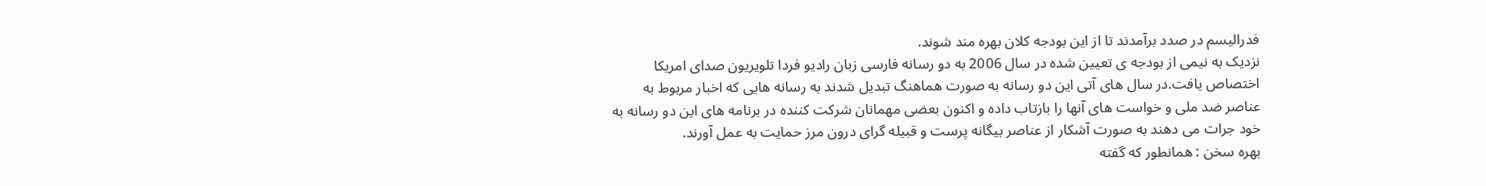فدرالیسم در صدد برآمدند تا از این بودجه کلان بهره مند شوند.
نزدیک به نیمی از بودجه ی تعیین شده در سال 2006 به دو رسانه فارسی زبان رادیو فردا تلویریون صدای امریکا اختصاص یافت.در سال های آتی این دو رسانه به صورت هماهنگ تبدیل شدند به رسانه هایی که اخبار مربوط به عناصر ضد ملی و خواست های آنها را بازتاب داده و اکنون بعضی مهمانان شرکت کننده در برنامه های این دو رسانه به خود جرات می دهند به صورت آشکار از عناصر بیگانه پرست و قبیله گرای درون مرز حمایت به عمل آورند.
بهره سخن : همانطور که گفته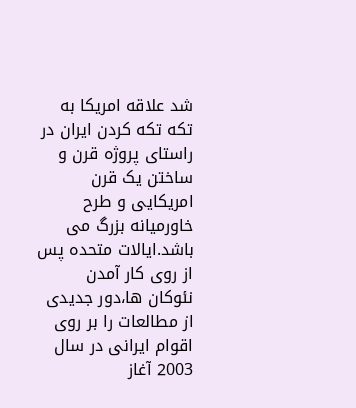شد علاقه امریکا به تکه تکه کردن ایران در راستای پروژه قرن و ساختن یک قرن امریکایی و طرح خاورمیانه بزرگ می باشد.ایالات متحده پس از روی کار آمدن نئوکان ها،دور جدیدی از مطالعات را بر روی اقوام ایرانی در سال 2003 آغاز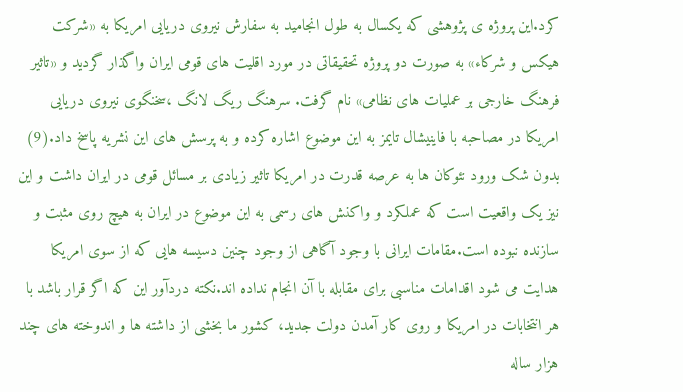کرد.این پروژه ی پژوهشی که یکسال به طول انجامید به سفارش نیروی دریایی امریکا به «شرکت هیکس و شرکاء» به صورت دو پروژه تحقیقاتی در مورد اقلیت های قومی ایران واگذار گردید و «تاثیر فرهنگ خارجی بر عملیات های نظامی» نام گرفت. سرهنگ ریگ لانگ ،سخنگوی نیروی دریایی امریکا در مصاحبه با فاینیشال تایمز به این موضوع اشاره کرده و به پرسش های این نشریه پاسخ داد.(9)
بدون شک ورود نئوکان ها به عرصه قدرت در امریکا تاثیر زیادی بر مسائل قومی در ایران داشت و این نیز یک واقعیت است که عملکرد و واکنش های رسمی به این موضوع در ایران به هیچ روی مثبت و سازنده نبوده است.مقامات ایرانی با وجود آگاهی از وجود چنین دسیسه هایی که از سوی امریکا هدایت می شود اقدامات مناسبی برای مقابله با آن انجام نداده اند.نکته دردآور این که اگر قرار باشد با هر انتخابات در امریکا و روی کار آمدن دولت جدید، کشور ما بخشی از داشته ها و اندوخته های چند هزار ساله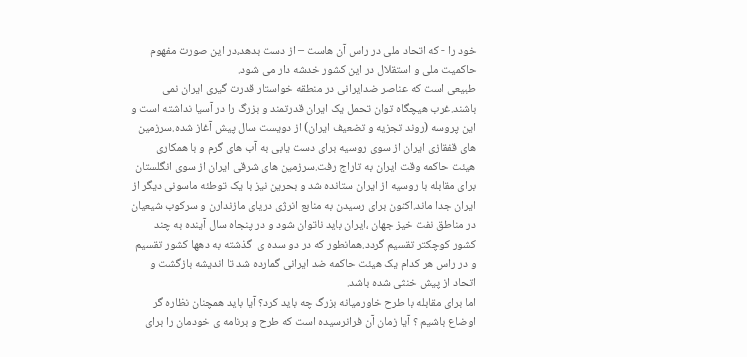خود را - که اتحاد ملی در راس آن هاست – از دست بدهد،در این صورت مفهوم حاکمیت ملی و استقلال در این کشور خدشه دار می شود.
طبیعی است که عناصر ضدایرانی در منطقه خواستار قدرت گیری ایران نمی باشند.غرب هیچگاه توان تحمل یک ایران قدرتمند و بزرگ را در آسیا نداشته است و این پروسه (روند تجزیه و تضعیف ایران) از دویست سال پیش آغاز شده.سرزمین های قفقازی ایران از سوی روسیه برای دست یابی به آب های گرم و با همکاری هیئت حاکمه وقت ایران به تاراج رفت.سرزمین های شرقی ایران از سوی انگلستان برای مقابله با روسیه از ایران ستانده شد و بحرین نیز با یک توطئه ماسونی دیگر از ایران جدا ماند.اکنون برای رسیدن به منابع انرژی دریای مازندارن و سرکوب شیعیان در مناطق نفت خیز جهان ،ایران باید ناتوان شود و در پنجاه سال آینده به چند کشور کوچکتر تقسیم گردد.همانطور که در دو سده ی  گذشته به دهها کشور تقسیم و در راس هر کدام یک هیئت حاکمه ضد ایرانی گمارده شد تا اندیشه بازگشت و اتحاد از پیش خنثی شده باشد.
اما برای مقابله با طرح خاورمیانه بزرگ چه باید کرد؟ آیا باید همچنان نظاره گر اوضاع باشیم ؟ آیا زمان آن فرانرسیده است که طرح و برنامه ی خودمان را برای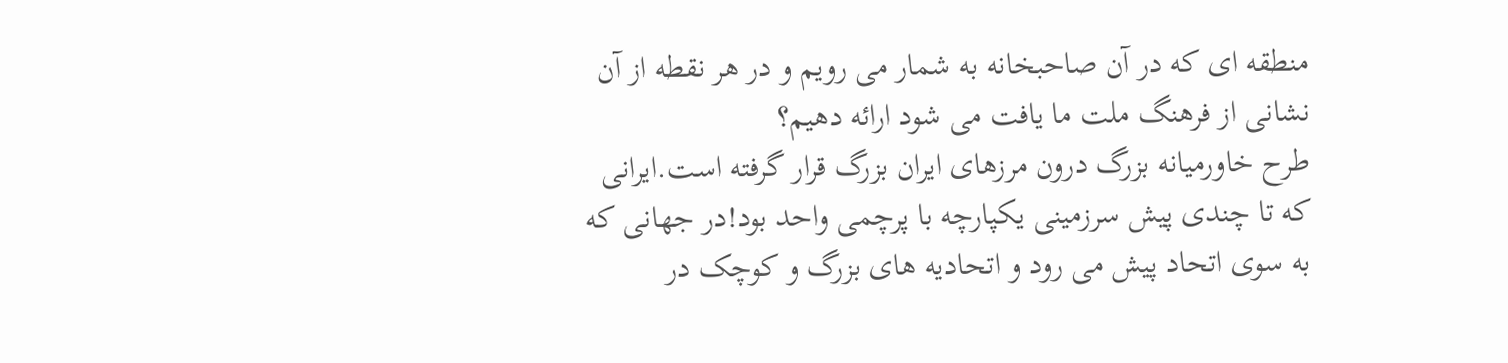منطقه ای که در آن صاحبخانه به شمار می رویم و در هر نقطه از آن نشانی از فرهنگ ملت ما یافت می شود ارائه دهیم؟
طرح خاورمیانه بزرگ درون مرزهای ایران بزرگ قرار گرفته است.ایرانی که تا چندی پیش سرزمینی یکپارچه با پرچمی واحد بود!در جهانی که به سوی اتحاد پیش می رود و اتحادیه های بزرگ و کوچک در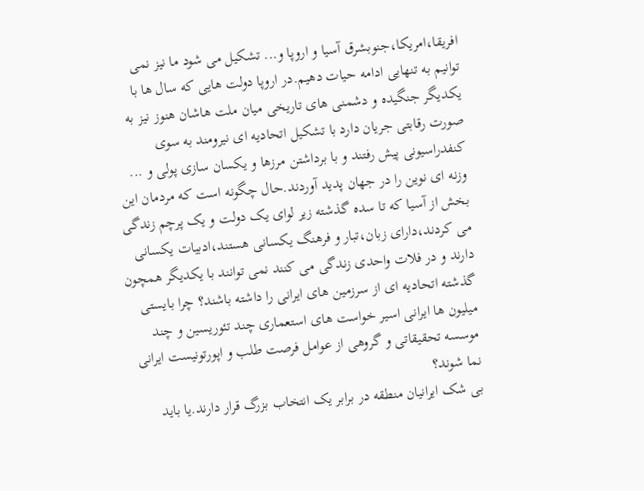افریقا،امریکا،جنوبشرق آسیا و اروپا و... تشکیل می شود ما نیز نمی توانیم به تنهایی ادامه حیات دهیم.در اروپا دولت هایی که سال ها با یکدیگر جنگیده و دشمنی های تاریخی میان ملت هاشان هنوز نیز به صورت رقابتی جریان دارد با تشکیل اتحادیه ای نیرومند به سوی کنفدراسیونی پیش رفتند و با برداشتن مرزها و یکسان سازی پولی و ... وزنه ای نوین را در جهان پدید آوردند.حال چگونه است که مردمان این بخش از آسیا که تا سده گذشته زیر لوای یک دولت و یک پرچم زندگی می کردند،دارای زبان،تبار و فرهنگ یکسانی هستند،ادبیات یکسانی دارند و در فلات واحدی زندگی می کنند نمی توانند با یکدیگر همچون گذشته اتحادیه ای از سرزمین های ایرانی را داشته باشند؟ چرا بایستی میلیون ها ایرانی اسیر خواست های استعماری چند تئوریسین و چند موسسه تحقیقاتی و گروهی از عوامل فرصت طلب و اپورتونیست ایرانی نما شوند؟
بی شک ایرانیان منطقه در برابر یک انتخاب بزرگ قرار دارند.یا باید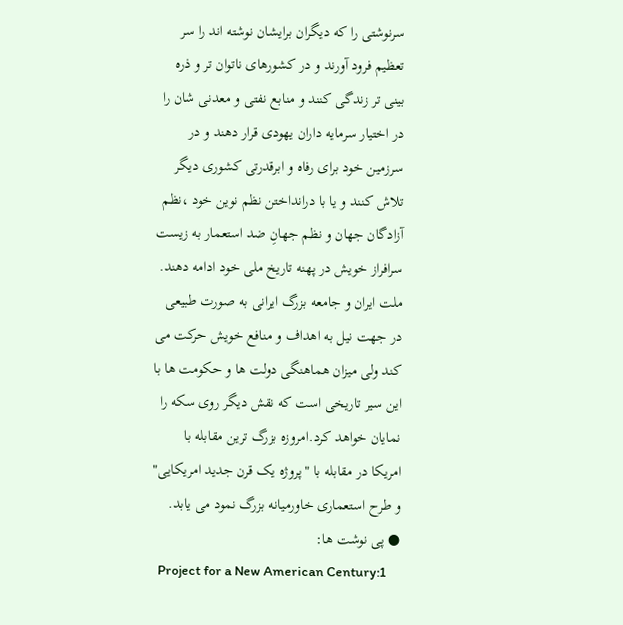سرنوشتی را که دیگران برایشان نوشته اند را سر تعظیم فرود آورند و در کشورهای ناتوان تر و ذره بینی تر زندگی کنند و منابع نفتی و معدنی شان را در اختیار سرمایه داران یهودی قرار دهند و در سرزمین خود برای رفاه و ابرقدرتی کشوری دیگر تلاش کنند و یا با درانداختن نظم نوین خود ،نظم آزادگان جهان و نظم جهانِ ضد استعمار به زیست سرافراز خویش در پهنه تاریخ ملی خود ادامه دهند.
ملت ایران و جامعه بزرگ ایرانی به صورت طبیعی در جهت نیل به اهداف و منافع خویش حرکت می کند ولی میزان هماهنگی دولت ها و حکومت ها با این سیر تاریخی است که نقش دیگر روی سکه را نمایان خواهد کرد.امروزه بزرگ ترین مقابله با امریکا در مقابله با "پروژه یک قرن جدید امریکایی" و طرح استعماری خاورمیانه بزرگ نمود می یابد.
● پی نوشت ها:
  Project for a New American Century:1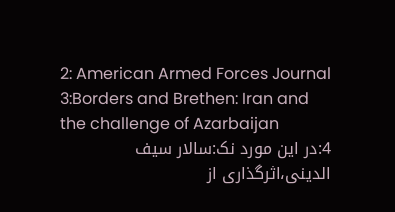2: American Armed Forces Journal
3:Borders and Brethen: Iran and the challenge of Azarbaijan
4:در این مورد نک:سالار سیف الدینی،اثرگذاری از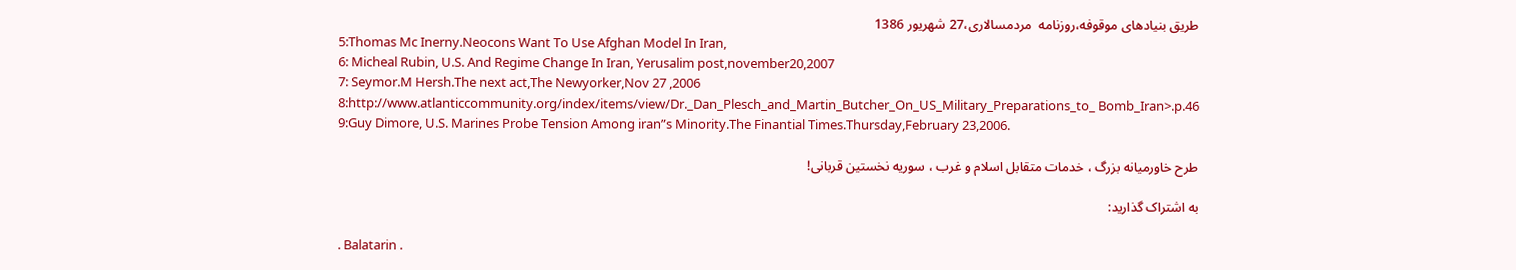طریق بنیادهای موقوفه،روزنامه  مردمسالاری،27 شهریور 1386
5:Thomas Mc Inerny.Neocons Want To Use Afghan Model In Iran,
6: Micheal Rubin, U.S. And Regime Change In Iran, Yerusalim post,november20,2007
7: Seymor.M Hersh.The next act,The Newyorker,Nov 27 ,2006
8:http://www.atlanticcommunity.org/index/items/view/Dr._Dan_Plesch_and_Martin_Butcher_On_US_Military_Preparations_to_ Bomb_Iran>.p.46
9:Guy Dimore, U.S. Marines Probe Tension Among iran”s Minority.The Finantial Times.Thursday,February 23,2006.

طرح خاورمیانه بزرگ ، خدمات متقابل اسلام و غرب ، سوریه نخستین قربانی!

به اشتراک گذارید:

. Balatarin .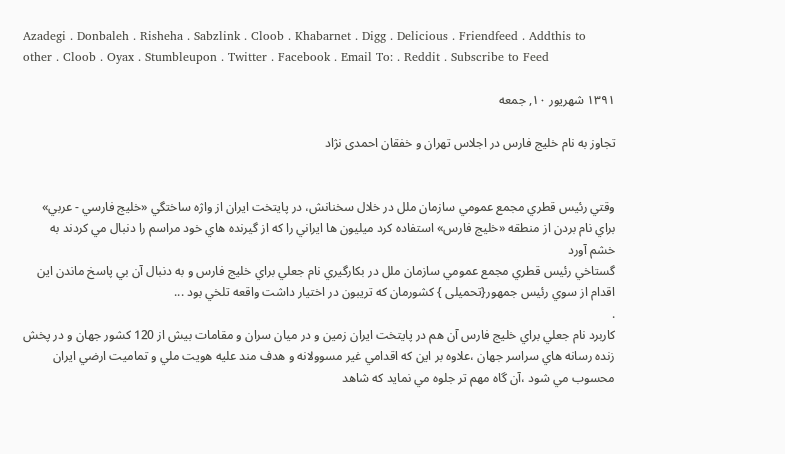Azadegi . Donbaleh . Risheha . Sabzlink . Cloob . Khabarnet . Digg . Delicious . Friendfeed . Addthis to other . Cloob . Oyax . Stumbleupon . Twitter . Facebook . Email To: . Reddit . Subscribe to Feed

۱۳۹۱ شهریور ۱۰, جمعه

تجاوز به نام خلیج فارس در اجلاس تهران و خفقان احمدی نژاد


وقتي رئيس قطري مجمع عمومي سازمان ملل در خلال سخنانش، در پايتخت ايران از واژه ساختگي «خليج فارسي - عربي» براي نام بردن از منطقه «خليج فارس» استفاده کرد ميليون ها ايراني را که از گيرنده هاي خود مراسم را دنبال مي کردند به خشم آورد
گستاخي رئيس قطري مجمع عمومي سازمان ملل در بکارگيري نام جعلي براي خليج فارس و به دنبال آن بي پاسخ ماندن اين اقدام از سوي رئيس جمهور{تحمیلی } کشورمان که تريبون در اختيار داشت واقعه تلخي بود ...
.
کاربرد نام جعلي براي خليج فارس آن هم در پايتخت ايران زمين و در ميان سران و مقامات بيش از 120 کشور جهان و در پخش زنده رسانه هاي سراسر جهان ،علاوه بر اين که اقدامي غير مسوولانه و هدف مند عليه هويت ملي و تماميت ارضي ايران محسوب مي شود ،آن گاه مهم تر جلوه مي نمايد که شاهد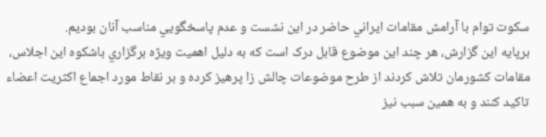سکوت توام با آرامش مقامات ايراني حاضر در اين نشست و عدم پاسخگويي مناسب آنان بوديم.
برپايه اين گزارش، هر چند اين موضوع قابل درک است که به دليل اهميت ويژه برگزاري باشکوه اين اجلاس، مقامات کشورمان تلاش کردند از طرح موضوعات چالش زا پرهيز کرده و بر نقاط مورد اجماع اکثريت اعضاء تاکيد کنند و به همين سبب نيز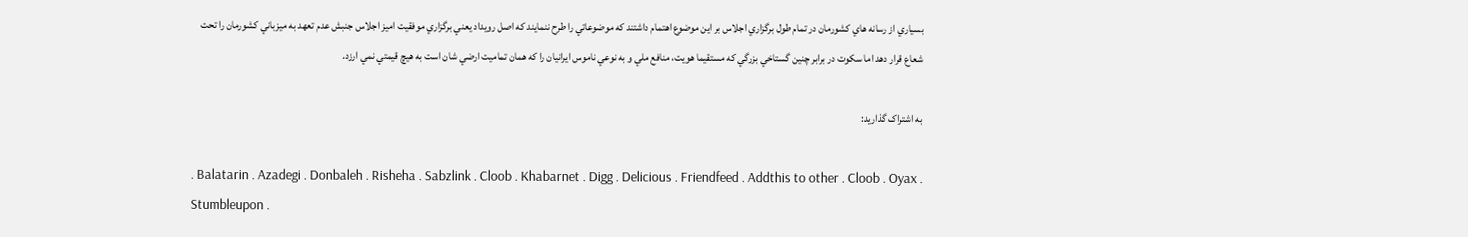بسياري از رسانه هاي کشورمان در تمام طول برگزاري اجلاس بر اين موضوع اهتمام داشتند که موضوعاتي را طرح ننمايند که اصل رويداد يعني برگزاري موفقيت اميز اجلاس جنبش عدم تعهد به ميزباني کشورمان را تحت شعاع قرار دهد اما سکوت در برابر چنين گستاخي بزرگي که مستقيما هويت، منافع ملي و به نوعي ناموس ايرانيان را که همان تماميت ارضي شان است به هيچ قيمتي نمي ارزد.

به اشتراک گذارید:

. Balatarin . Azadegi . Donbaleh . Risheha . Sabzlink . Cloob . Khabarnet . Digg . Delicious . Friendfeed . Addthis to other . Cloob . Oyax . Stumbleupon .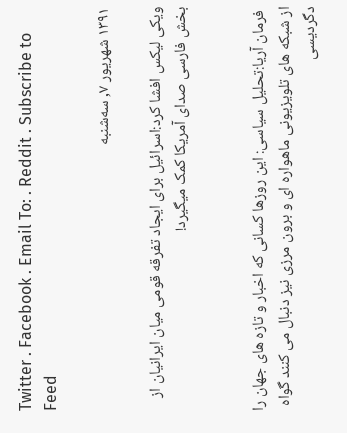Twitter . Facebook . Email To: . Reddit . Subscribe to Feed

۱۳۹۱ شهریور ۷, سه‌شنبه

ویکی لیکس افشا کرد:اسرائیل برای ایجاد تفرقه قومی میان ایرانیان از بخش فارسی صدای آمریکا کمک میگیرد!


 فرمان آریا:تحلیل سیاسی: این روزها کسانی که اخبار و تازه های جهان را از شبکه های تلویزیونی ماهواره ای و برون مرزی نیز دنبال می کنند گواه دگردیسی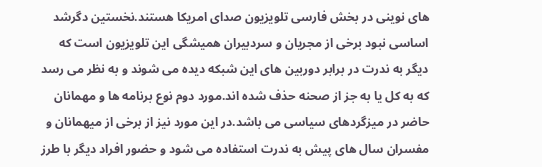های نوینی در بخش فارسی تلویزیون صدای امریکا هستند.نخستین دگرشد اساسی نبود برخی از مجریان و سردبیران همیشگی این تلویزیون است که دیگر به ندرت در برابر دوربین های این شبکه دیده می شوند و به نظر می رسد که به کل یا به جز از صحنه حذف شده اند.مورد دوم نوع برنامه ها و مهمانان حاضر در میزگردهای سیاسی می باشد.در این مورد نیز از برخی از میهمانان و مفسران سال های پیش به ندرت استفاده می شود و حضور افراد دیگر با طرز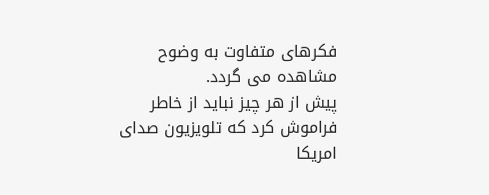فکرهای متفاوت به وضوح مشاهده می گردد.
پیش از هر چیز نباید از خاطر فراموش کرد که تلویزیون صدای امریکا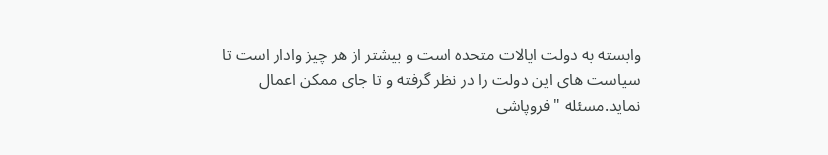وابسته به دولت ایالات متحده است و بیشتر از هر چیز وادار است تا سیاست های این دولت را در نظر گرفته و تا جای ممکن اعمال نماید.مسئله "فروپاشی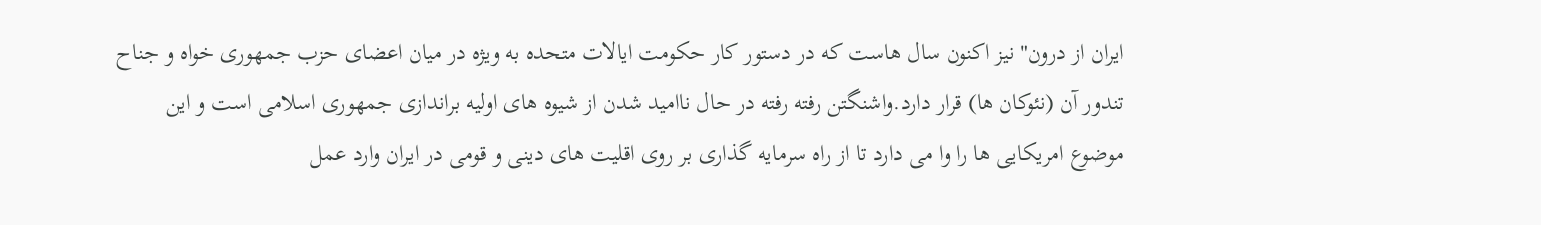ایران از درون" نیز اکنون سال هاست که در دستور کار حکومت ایالات متحده به ویژه در میان اعضای حزب جمهوری خواه و جناح تندور آن (نئوکان ها) قرار دارد.واشنگتن رفته رفته در حال ناامید شدن از شیوه های اولیه براندازی جمهوری اسلامی است و این موضوع امریکایی ها را وا می دارد تا از راه سرمایه گذاری بر روی اقلیت های دینی و قومی در ایران وارد عمل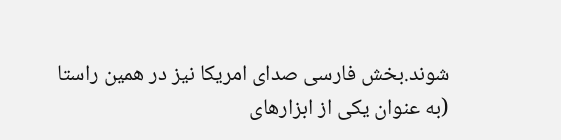شوند.بخش فارسی صدای امریکا نیز در همین راستا (به عنوان یکی از ابزارهای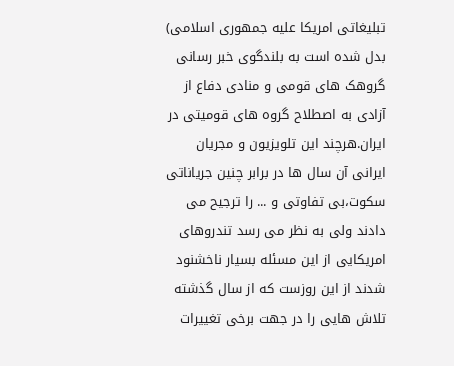تبلیغاتی امریکا علیه جمهوری اسلامی) بدل شده است به بلندگوی خبر رسانی گروهک های قومی و منادی دفاع از آزادی به اصطلاح گروه های قومیتی در ایران.هرچند این تلویزیون و مجریان ایرانی آن سال ها در برابر چنین جریاناتی سکوت،بی تفاوتی و ... را ترجیح می دادند ولی به نظر می رسد تندروهای امریکایی از این مسئله بسیار ناخشنود شدند از این روزست که از سال گذشته تلاش هایی را در جهت برخی تغییرات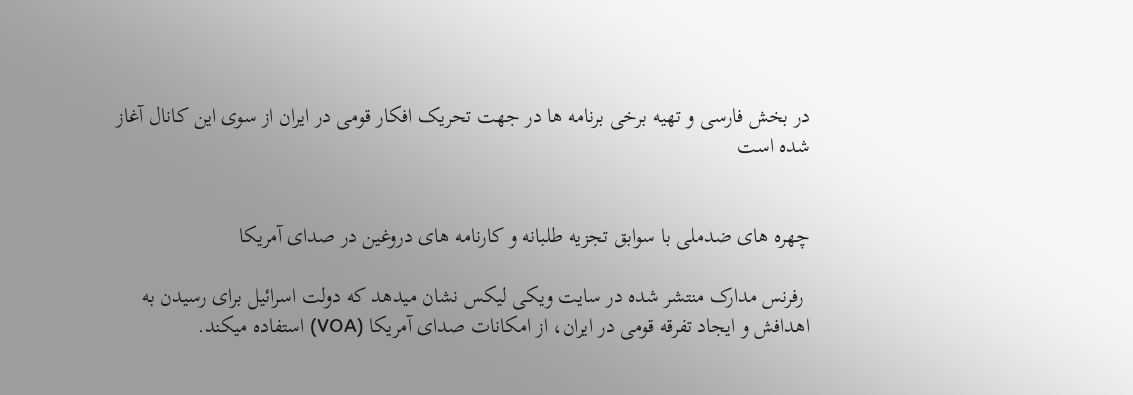در بخش فارسی و تهیه برخی برنامه ها در جهت تحریک افکار قومی در ایران از سوی این کانال آغاز شده است


چهره های ضدملی با سوابق تجزیه طلبانه و کارنامه های دروغین در صدای آمریکا

 رفرنس مدارک منتشر شده در سایت ویکی لیکس نشان میدهد که دولت اسرائیل برای رسیدن به اهدافش و ایجاد تفرقه قومی در ایران، از امکانات صدای آمریکا (VOA) استفاده میکند.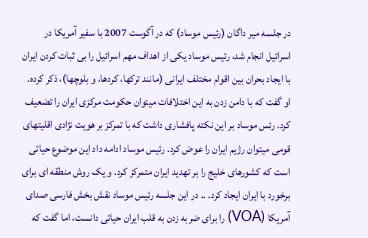در جلسه میر داگان (رئیس موساد) که در آگوست 2007 با سفیر آمریکا در اسرائیل انجام شد، رئیس موساد یکی از اهداف مهم اسرائیل را بی ثبات کردن ایران با ایجاد بحران بین اقوام مختلف ایرانی (مانند ترکها، کردها، و بلوچها)، ذکر کرده. او گفت که با دامن زدن به این اختلافات میتوان حکومت مرکزی ایران را تضعیف کرد. رئس موساد بر این نکته پافشاری داشت که با تمرکز بر هویت نژادی اقلیتهای قومی میتوان رژیم ایران را عوض کرد. رئیس موساد ادامه داد این موضوع حیاتی است که کشورهای خلیج را بر تهدید ایران متمرکز کرد. و یک روش منطقه ای برای برخورد با ایران ایجاد کرد. .. در این جلسه رئیس موساد نقش بخش فارسی صدای آمریکا (VOA) را برای ضربه زدن به قلب ایران حیاتی دانست، اما گفت که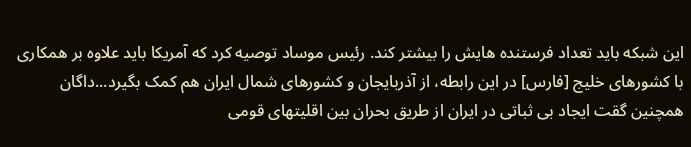این شبکه باید تعداد فرستنده هایش را بیشتر کند. رئیس موساد توصیه کرد که آمریکا باید علاوه بر همکاری با کشورهای خلیج [فارس] در این رابطه، از آذربایجان و کشورهای شمال ایران هم کمک بگیرد...داگان همچنین گقت ایجاد بی ثباتی در ایران از طریق بحران بین اقلیتهای قومی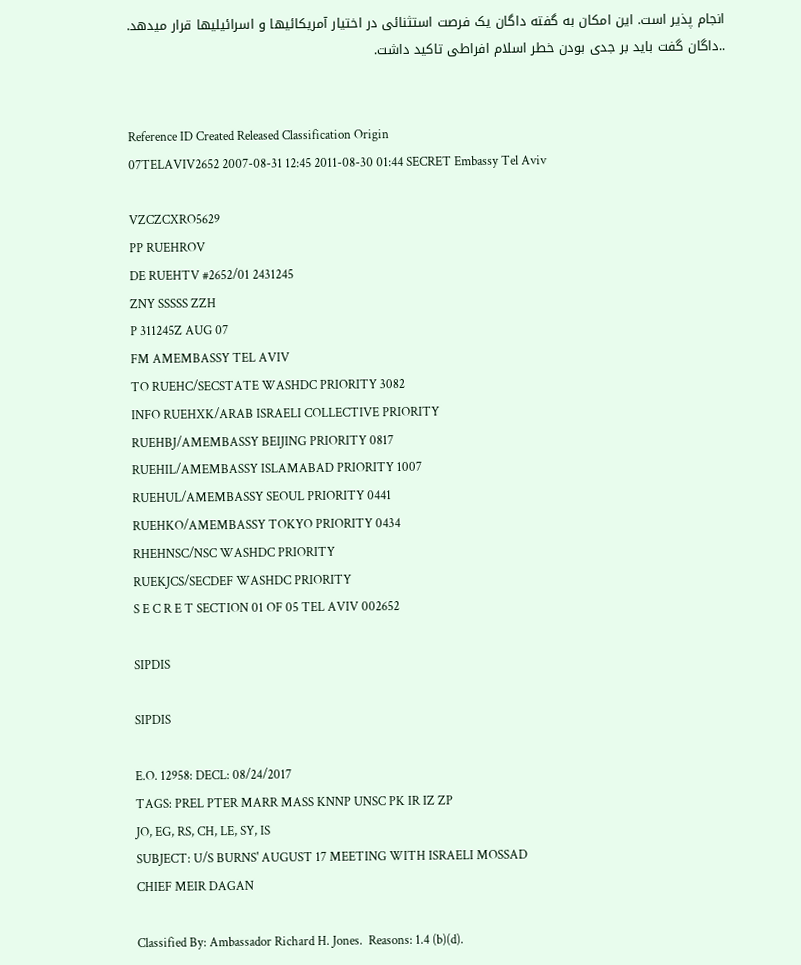انجام پذیر است. این امکان به گفته داگان یک فرصت استثنائی در اختیار آمریکائیها و اسرائیلیها قرار میدهد. ..داگان گفت باید بر جدی بودن خطر اسلام افراطی تاکید داشت.


Reference ID Created Released Classification Origin
07TELAVIV2652 2007-08-31 12:45 2011-08-30 01:44 SECRET Embassy Tel Aviv

VZCZCXRO5629
PP RUEHROV
DE RUEHTV #2652/01 2431245
ZNY SSSSS ZZH
P 311245Z AUG 07
FM AMEMBASSY TEL AVIV
TO RUEHC/SECSTATE WASHDC PRIORITY 3082
INFO RUEHXK/ARAB ISRAELI COLLECTIVE PRIORITY
RUEHBJ/AMEMBASSY BEIJING PRIORITY 0817
RUEHIL/AMEMBASSY ISLAMABAD PRIORITY 1007
RUEHUL/AMEMBASSY SEOUL PRIORITY 0441
RUEHKO/AMEMBASSY TOKYO PRIORITY 0434
RHEHNSC/NSC WASHDC PRIORITY
RUEKJCS/SECDEF WASHDC PRIORITY
S E C R E T SECTION 01 OF 05 TEL AVIV 002652

SIPDIS

SIPDIS

E.O. 12958: DECL: 08/24/2017
TAGS: PREL PTER MARR MASS KNNP UNSC PK IR IZ ZP
JO, EG, RS, CH, LE, SY, IS
SUBJECT: U/S BURNS' AUGUST 17 MEETING WITH ISRAELI MOSSAD
CHIEF MEIR DAGAN

Classified By: Ambassador Richard H. Jones.  Reasons: 1.4 (b)(d).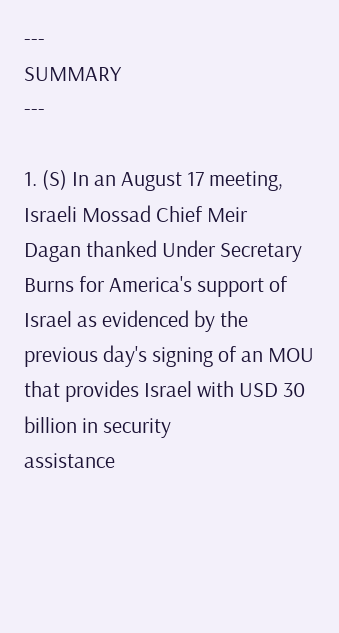---
SUMMARY
---

1. (S) In an August 17 meeting, Israeli Mossad Chief Meir
Dagan thanked Under Secretary Burns for America's support of
Israel as evidenced by the previous day's signing of an MOU
that provides Israel with USD 30 billion in security
assistance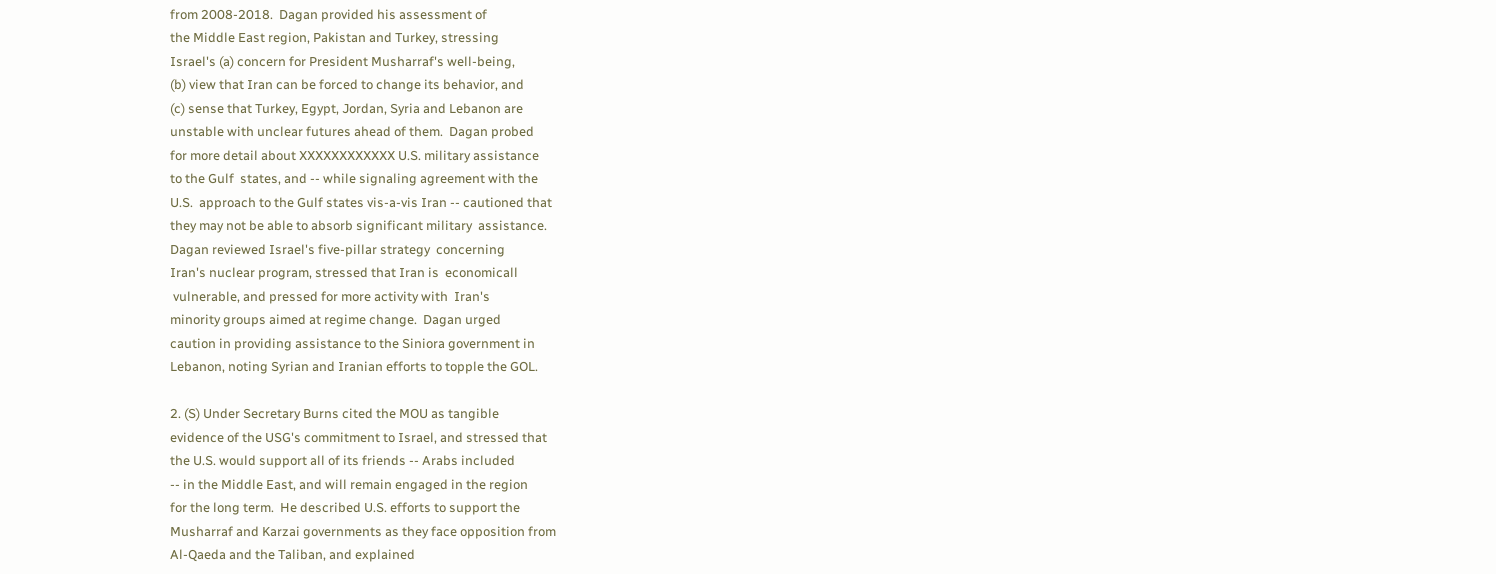from 2008-2018.  Dagan provided his assessment of
the Middle East region, Pakistan and Turkey, stressing
Israel's (a) concern for President Musharraf's well-being,
(b) view that Iran can be forced to change its behavior, and
(c) sense that Turkey, Egypt, Jordan, Syria and Lebanon are
unstable with unclear futures ahead of them.  Dagan probed
for more detail about XXXXXXXXXXXX U.S. military assistance
to the Gulf  states, and -- while signaling agreement with the
U.S.  approach to the Gulf states vis-a-vis Iran -- cautioned that
they may not be able to absorb significant military  assistance.
Dagan reviewed Israel's five-pillar strategy  concerning
Iran's nuclear program, stressed that Iran is  economicall
 vulnerable, and pressed for more activity with  Iran's
minority groups aimed at regime change.  Dagan urged
caution in providing assistance to the Siniora government in
Lebanon, noting Syrian and Iranian efforts to topple the GOL.

2. (S) Under Secretary Burns cited the MOU as tangible
evidence of the USG's commitment to Israel, and stressed that
the U.S. would support all of its friends -- Arabs included
-- in the Middle East, and will remain engaged in the region
for the long term.  He described U.S. efforts to support the
Musharraf and Karzai governments as they face opposition from
Al-Qaeda and the Taliban, and explained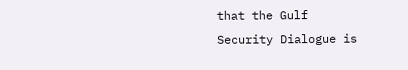that the Gulf
Security Dialogue is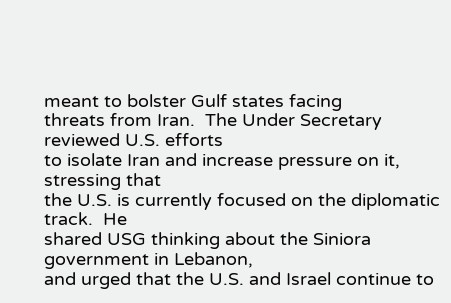meant to bolster Gulf states facing
threats from Iran.  The Under Secretary reviewed U.S. efforts
to isolate Iran and increase pressure on it, stressing that
the U.S. is currently focused on the diplomatic track.  He
shared USG thinking about the Siniora government in Lebanon,
and urged that the U.S. and Israel continue to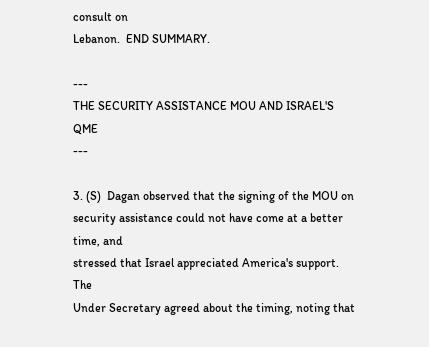consult on
Lebanon.  END SUMMARY.

---
THE SECURITY ASSISTANCE MOU AND ISRAEL'S QME
---

3. (S)  Dagan observed that the signing of the MOU on
security assistance could not have come at a better time, and
stressed that Israel appreciated America's support.  The
Under Secretary agreed about the timing, noting that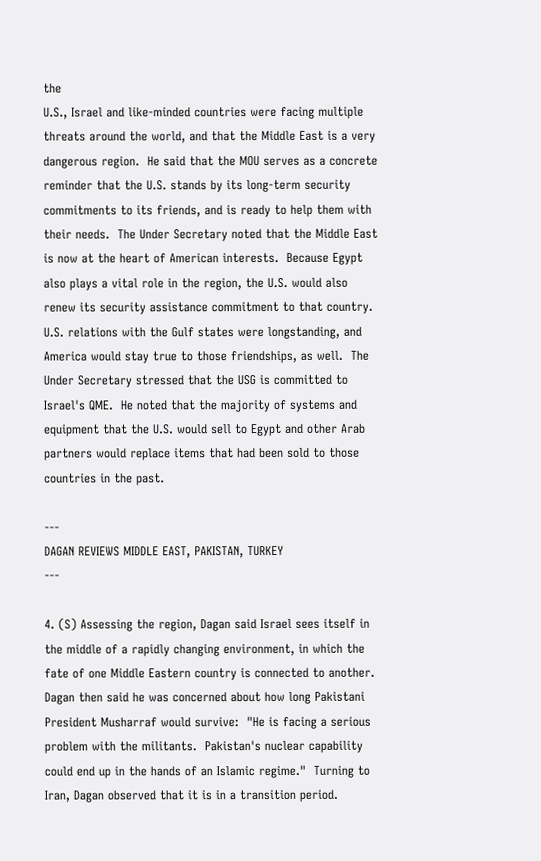the
U.S., Israel and like-minded countries were facing multiple
threats around the world, and that the Middle East is a very
dangerous region.  He said that the MOU serves as a concrete
reminder that the U.S. stands by its long-term security
commitments to its friends, and is ready to help them with
their needs.  The Under Secretary noted that the Middle East
is now at the heart of American interests.  Because Egypt
also plays a vital role in the region, the U.S. would also
renew its security assistance commitment to that country.
U.S. relations with the Gulf states were longstanding, and
America would stay true to those friendships, as well.  The
Under Secretary stressed that the USG is committed to
Israel's QME.  He noted that the majority of systems and
equipment that the U.S. would sell to Egypt and other Arab
partners would replace items that had been sold to those
countries in the past.

---
DAGAN REVIEWS MIDDLE EAST, PAKISTAN, TURKEY
---

4. (S) Assessing the region, Dagan said Israel sees itself in
the middle of a rapidly changing environment, in which the
fate of one Middle Eastern country is connected to another.
Dagan then said he was concerned about how long Pakistani
President Musharraf would survive:  "He is facing a serious
problem with the militants.  Pakistan's nuclear capability
could end up in the hands of an Islamic regime."  Turning to
Iran, Dagan observed that it is in a transition period.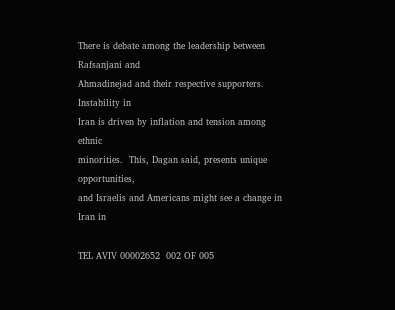There is debate among the leadership between Rafsanjani and
Ahmadinejad and their respective supporters.  Instability in
Iran is driven by inflation and tension among ethnic
minorities.  This, Dagan said, presents unique opportunities,
and Israelis and Americans might see a change in Iran in

TEL AVIV 00002652  002 OF 005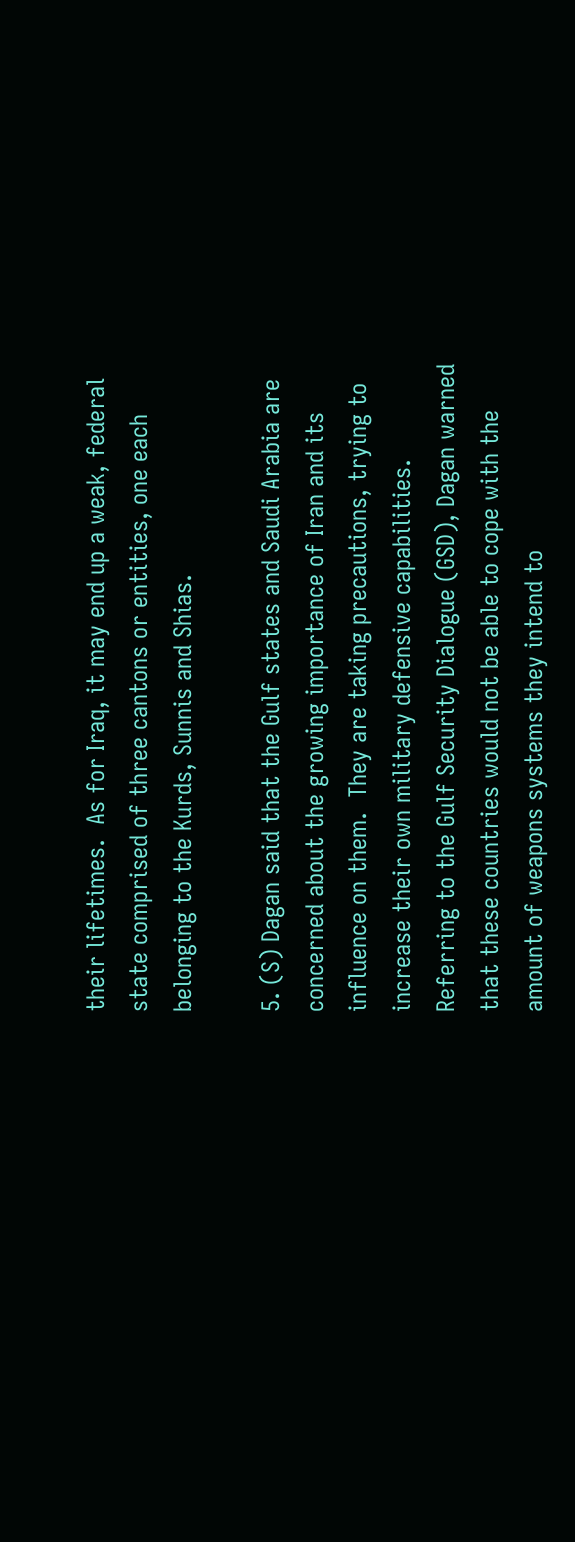their lifetimes.  As for Iraq, it may end up a weak, federal
state comprised of three cantons or entities, one each
belonging to the Kurds, Sunnis and Shias.

5. (S) Dagan said that the Gulf states and Saudi Arabia are
concerned about the growing importance of Iran and its
influence on them.  They are taking precautions, trying to
increase their own military defensive capabilities.
Referring to the Gulf Security Dialogue (GSD), Dagan warned
that these countries would not be able to cope with the
amount of weapons systems they intend to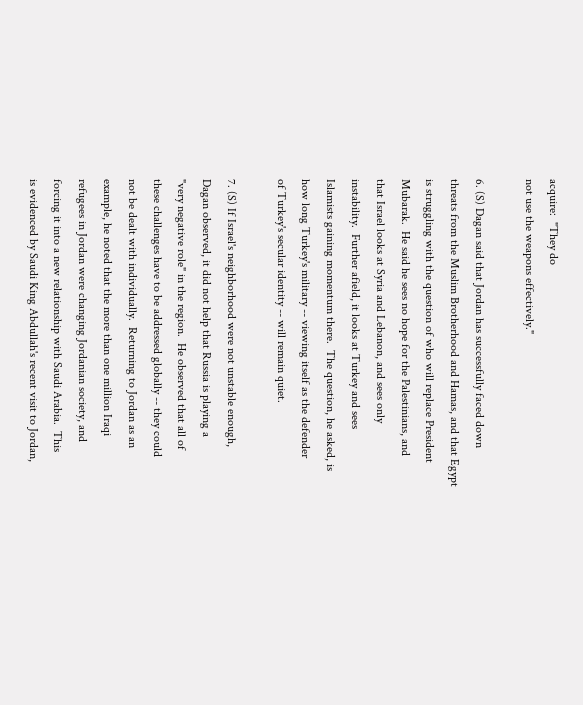acquire:  "They do
not use the weapons effectively."

6. (S) Dagan said that Jordan has successfully faced down
threats from the Muslim Brotherhood and Hamas, and that Egypt
is struggling with the question of who will replace President
Mubarak.  He said he sees no hope for the Palestinians, and
that Israel looks at Syria and Lebanon, and sees only
instability.  Further afield, it looks at Turkey and sees
Islamists gaining momentum there.  The question, he asked, is
how long Turkey's military -- viewing itself as the defender
of Turkey's secular identity -- will remain quiet.

7. (S) If Israel's neighborhood were not unstable enough,
Dagan observed, it did not help that Russia is playing a
"very negative role" in the region.  He observed that all of
these challenges have to be addressed globally -- they could
not be dealt with individually.  Returning to Jordan as an
example, he noted that the more than one million Iraqi
refugees in Jordan were changing Jordanian society, and
forcing it into a new relationship with Saudi Arabia.  This
is evidenced by Saudi King Abdullah's recent visit to Jordan,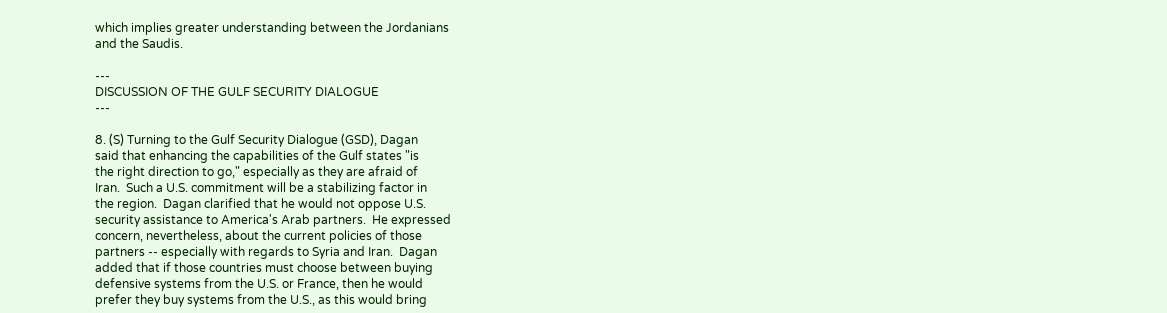which implies greater understanding between the Jordanians
and the Saudis.

---
DISCUSSION OF THE GULF SECURITY DIALOGUE
---

8. (S) Turning to the Gulf Security Dialogue (GSD), Dagan
said that enhancing the capabilities of the Gulf states "is
the right direction to go," especially as they are afraid of
Iran.  Such a U.S. commitment will be a stabilizing factor in
the region.  Dagan clarified that he would not oppose U.S.
security assistance to America's Arab partners.  He expressed
concern, nevertheless, about the current policies of those
partners -- especially with regards to Syria and Iran.  Dagan
added that if those countries must choose between buying
defensive systems from the U.S. or France, then he would
prefer they buy systems from the U.S., as this would bring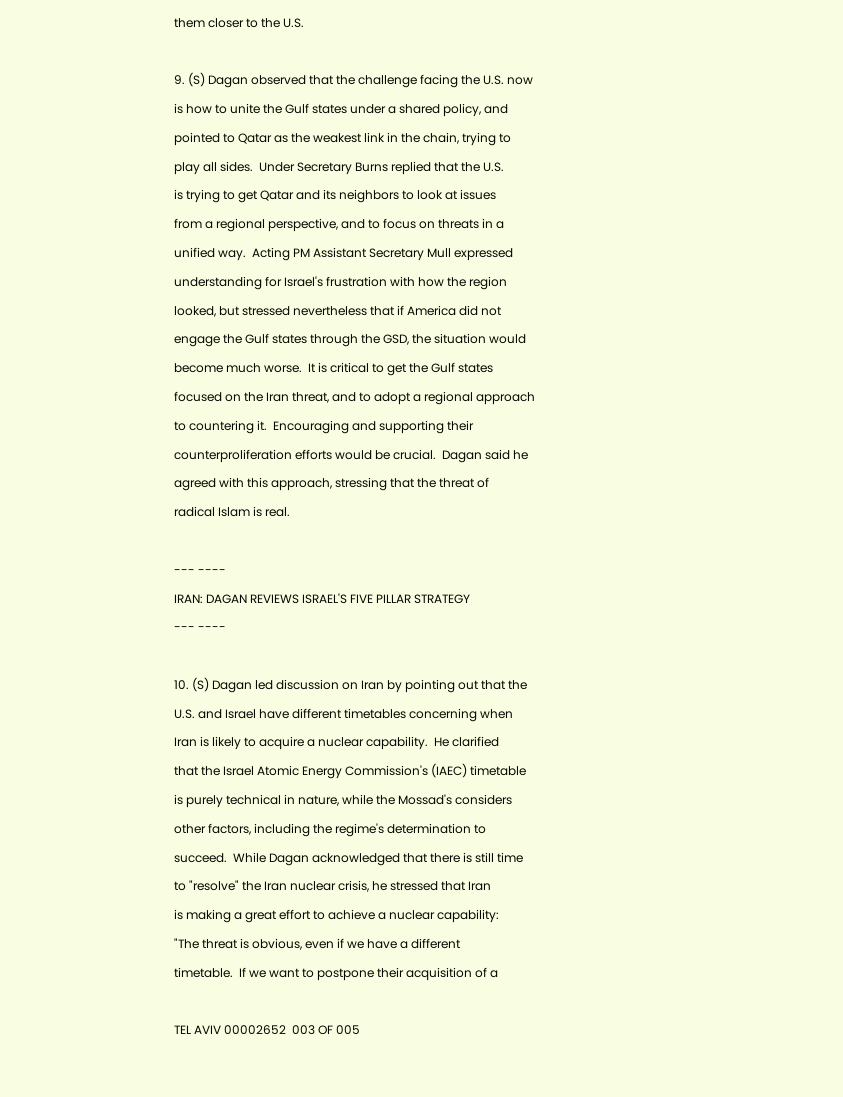them closer to the U.S.

9. (S) Dagan observed that the challenge facing the U.S. now
is how to unite the Gulf states under a shared policy, and
pointed to Qatar as the weakest link in the chain, trying to
play all sides.  Under Secretary Burns replied that the U.S.
is trying to get Qatar and its neighbors to look at issues
from a regional perspective, and to focus on threats in a
unified way.  Acting PM Assistant Secretary Mull expressed
understanding for Israel's frustration with how the region
looked, but stressed nevertheless that if America did not
engage the Gulf states through the GSD, the situation would
become much worse.  It is critical to get the Gulf states
focused on the Iran threat, and to adopt a regional approach
to countering it.  Encouraging and supporting their
counterproliferation efforts would be crucial.  Dagan said he
agreed with this approach, stressing that the threat of
radical Islam is real.

--- ----
IRAN: DAGAN REVIEWS ISRAEL'S FIVE PILLAR STRATEGY
--- ----

10. (S) Dagan led discussion on Iran by pointing out that the
U.S. and Israel have different timetables concerning when
Iran is likely to acquire a nuclear capability.  He clarified
that the Israel Atomic Energy Commission's (IAEC) timetable
is purely technical in nature, while the Mossad's considers
other factors, including the regime's determination to
succeed.  While Dagan acknowledged that there is still time
to "resolve" the Iran nuclear crisis, he stressed that Iran
is making a great effort to achieve a nuclear capability:
"The threat is obvious, even if we have a different
timetable.  If we want to postpone their acquisition of a

TEL AVIV 00002652  003 OF 005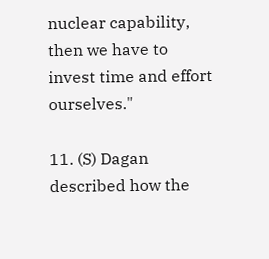nuclear capability, then we have to invest time and effort
ourselves."

11. (S) Dagan described how the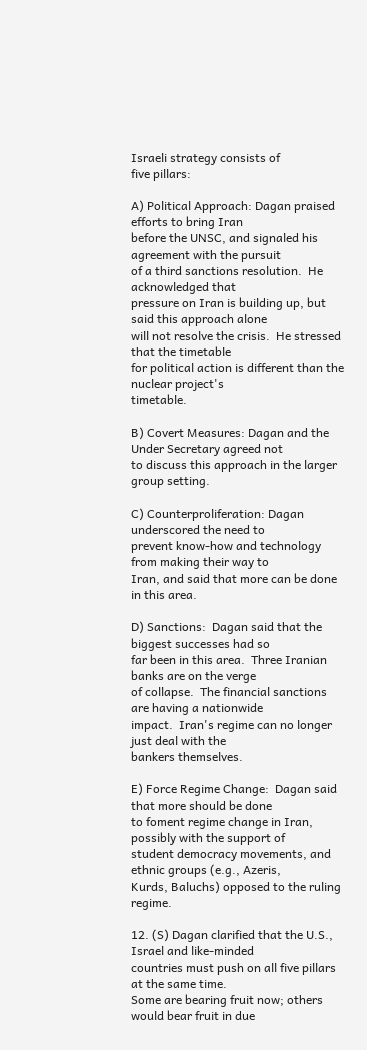Israeli strategy consists of
five pillars:

A) Political Approach: Dagan praised efforts to bring Iran
before the UNSC, and signaled his agreement with the pursuit
of a third sanctions resolution.  He acknowledged that
pressure on Iran is building up, but said this approach alone
will not resolve the crisis.  He stressed that the timetable
for political action is different than the nuclear project's
timetable.

B) Covert Measures: Dagan and the Under Secretary agreed not
to discuss this approach in the larger group setting.

C) Counterproliferation: Dagan underscored the need to
prevent know-how and technology from making their way to
Iran, and said that more can be done in this area.

D) Sanctions:  Dagan said that the biggest successes had so
far been in this area.  Three Iranian banks are on the verge
of collapse.  The financial sanctions are having a nationwide
impact.  Iran's regime can no longer just deal with the
bankers themselves.

E) Force Regime Change:  Dagan said that more should be done
to foment regime change in Iran, possibly with the support of
student democracy movements, and ethnic groups (e.g., Azeris,
Kurds, Baluchs) opposed to the ruling regime.

12. (S) Dagan clarified that the U.S., Israel and like-minded
countries must push on all five pillars at the same time.
Some are bearing fruit now; others would bear fruit in due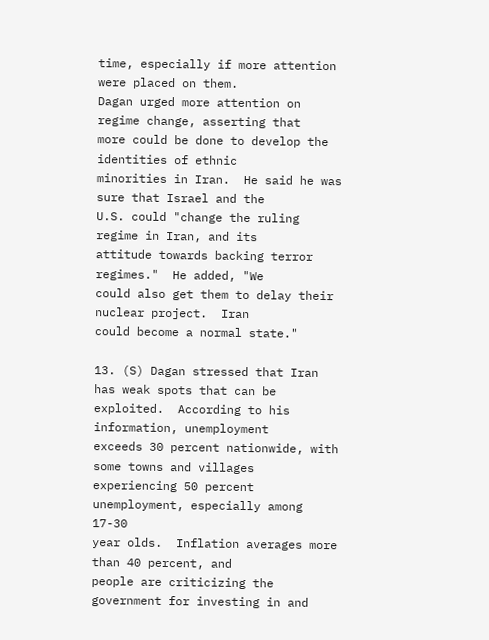time, especially if more attention were placed on them.
Dagan urged more attention on regime change, asserting that
more could be done to develop the identities of ethnic
minorities in Iran.  He said he was sure that Israel and the
U.S. could "change the ruling regime in Iran, and its
attitude towards backing terror regimes."  He added, "We
could also get them to delay their nuclear project.  Iran
could become a normal state."

13. (S) Dagan stressed that Iran has weak spots that can be
exploited.  According to his information, unemployment
exceeds 30 percent nationwide, with some towns and villages
experiencing 50 percent unemployment, especially among 17-30
year olds.  Inflation averages more than 40 percent, and
people are criticizing the government for investing in and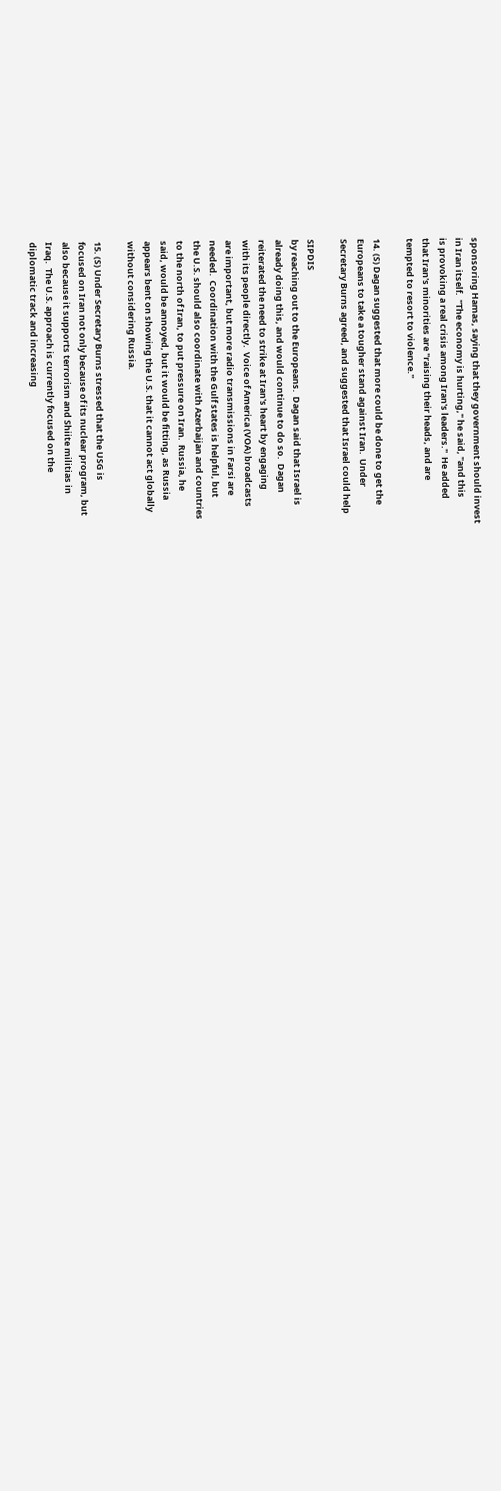sponsoring Hamas, saying that they government should invest
in Iran itself.  "The economy is hurting," he said, "and this
is provoking a real crisis among Iran's leaders."  He added
that Iran's minorities are "raising their heads, and are
tempted to resort to violence."

14. (S) Dagan suggested that more could be done to get the
Europeans to take a tougher stand against Iran.  Under
Secretary Burns agreed, and suggested that Israel could help

SIPDIS
by reaching out to the Europeans.  Dagan said that Israel is
already doing this, and would continue to do so.  Dagan
reiterated the need to strike at Iran's heart by engaging
with its people directly.  Voice of America (VOA) broadcasts
are important, but more radio transmissions in Farsi are
needed.  Coordination with the Gulf states is helpful, but
the U.S. should also coordinate with Azerbaijan and countries
to the north of Iran, to put pressure on Iran.  Russia, he
said, would be annoyed, but it would be fitting, as Russia
appears bent on showing the U.S. that it cannot act globally
without considering Russia.

15. (S) Under Secretary Burns stressed that the USG is
focused on Iran not only because of its nuclear program, but
also because it supports terrorism and Shiite militias in
Iraq.  The U.S. approach is currently focused on the
diplomatic track and increasing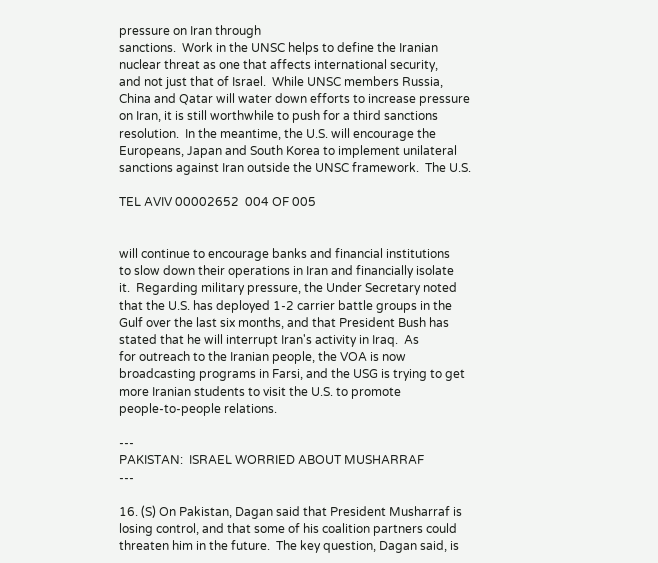pressure on Iran through
sanctions.  Work in the UNSC helps to define the Iranian
nuclear threat as one that affects international security,
and not just that of Israel.  While UNSC members Russia,
China and Qatar will water down efforts to increase pressure
on Iran, it is still worthwhile to push for a third sanctions
resolution.  In the meantime, the U.S. will encourage the
Europeans, Japan and South Korea to implement unilateral
sanctions against Iran outside the UNSC framework.  The U.S.

TEL AVIV 00002652  004 OF 005


will continue to encourage banks and financial institutions
to slow down their operations in Iran and financially isolate
it.  Regarding military pressure, the Under Secretary noted
that the U.S. has deployed 1-2 carrier battle groups in the
Gulf over the last six months, and that President Bush has
stated that he will interrupt Iran's activity in Iraq.  As
for outreach to the Iranian people, the VOA is now
broadcasting programs in Farsi, and the USG is trying to get
more Iranian students to visit the U.S. to promote
people-to-people relations.

---
PAKISTAN:  ISRAEL WORRIED ABOUT MUSHARRAF
---

16. (S) On Pakistan, Dagan said that President Musharraf is
losing control, and that some of his coalition partners could
threaten him in the future.  The key question, Dagan said, is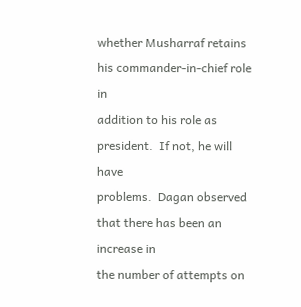whether Musharraf retains his commander-in-chief role in
addition to his role as president.  If not, he will have
problems.  Dagan observed that there has been an increase in
the number of attempts on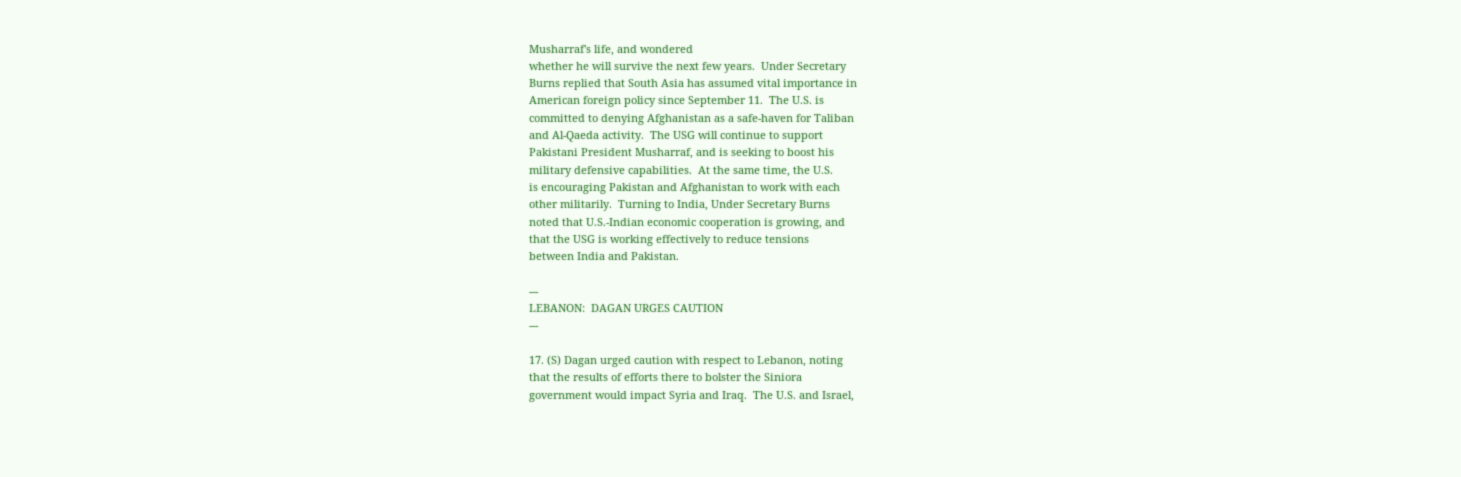Musharraf's life, and wondered
whether he will survive the next few years.  Under Secretary
Burns replied that South Asia has assumed vital importance in
American foreign policy since September 11.  The U.S. is
committed to denying Afghanistan as a safe-haven for Taliban
and Al-Qaeda activity.  The USG will continue to support
Pakistani President Musharraf, and is seeking to boost his
military defensive capabilities.  At the same time, the U.S.
is encouraging Pakistan and Afghanistan to work with each
other militarily.  Turning to India, Under Secretary Burns
noted that U.S.-Indian economic cooperation is growing, and
that the USG is working effectively to reduce tensions
between India and Pakistan.

---
LEBANON:  DAGAN URGES CAUTION
---

17. (S) Dagan urged caution with respect to Lebanon, noting
that the results of efforts there to bolster the Siniora
government would impact Syria and Iraq.  The U.S. and Israel,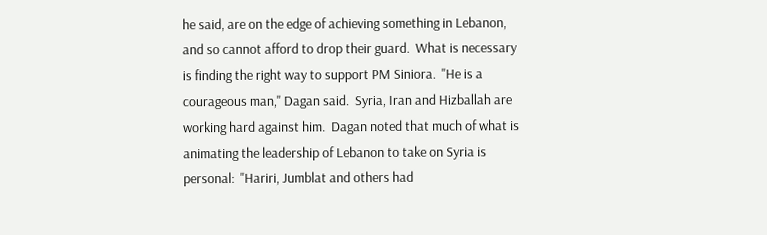he said, are on the edge of achieving something in Lebanon,
and so cannot afford to drop their guard.  What is necessary
is finding the right way to support PM Siniora.  "He is a
courageous man," Dagan said.  Syria, Iran and Hizballah are
working hard against him.  Dagan noted that much of what is
animating the leadership of Lebanon to take on Syria is
personal:  "Hariri, Jumblat and others had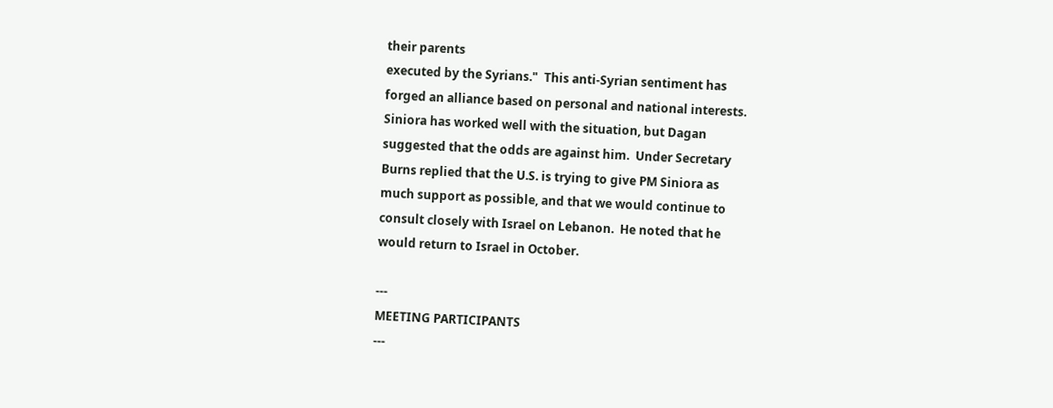their parents
executed by the Syrians."  This anti-Syrian sentiment has
forged an alliance based on personal and national interests.
Siniora has worked well with the situation, but Dagan
suggested that the odds are against him.  Under Secretary
Burns replied that the U.S. is trying to give PM Siniora as
much support as possible, and that we would continue to
consult closely with Israel on Lebanon.  He noted that he
would return to Israel in October.

---
MEETING PARTICIPANTS
---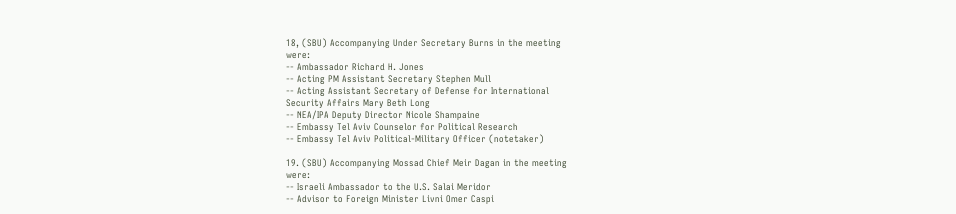18, (SBU) Accompanying Under Secretary Burns in the meeting
were:
-- Ambassador Richard H. Jones
-- Acting PM Assistant Secretary Stephen Mull
-- Acting Assistant Secretary of Defense for International
Security Affairs Mary Beth Long
-- NEA/IPA Deputy Director Nicole Shampaine
-- Embassy Tel Aviv Counselor for Political Research
-- Embassy Tel Aviv Political-Military Officer (notetaker)

19. (SBU) Accompanying Mossad Chief Meir Dagan in the meeting
were:
-- Israeli Ambassador to the U.S. Salai Meridor
-- Advisor to Foreign Minister Livni Omer Caspi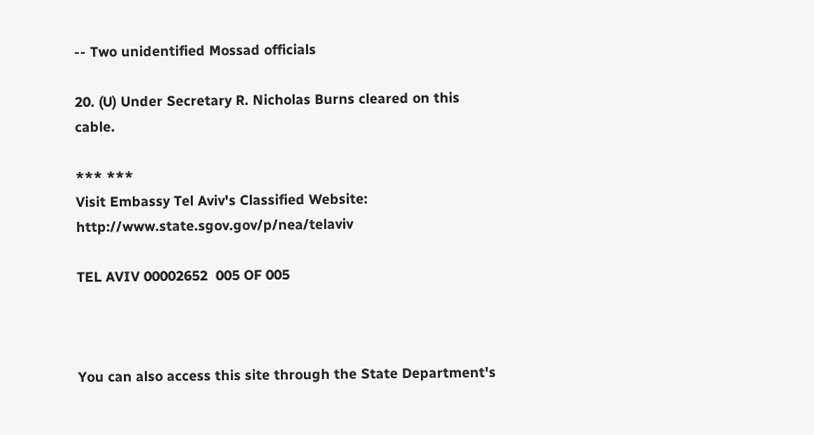-- Two unidentified Mossad officials

20. (U) Under Secretary R. Nicholas Burns cleared on this
cable.

*** ***
Visit Embassy Tel Aviv's Classified Website:
http://www.state.sgov.gov/p/nea/telaviv

TEL AVIV 00002652  005 OF 005



You can also access this site through the State Department's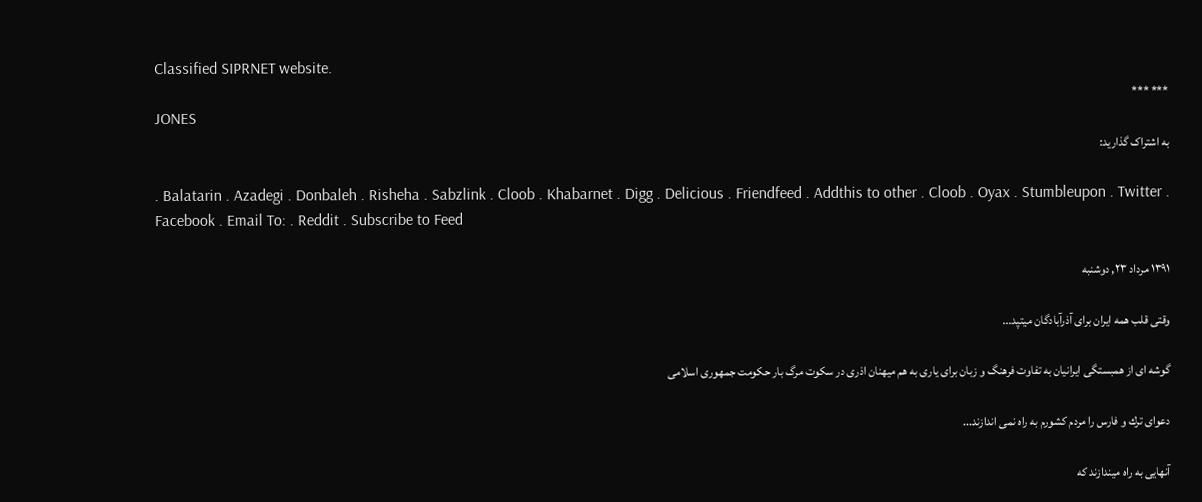Classified SIPRNET website.
*** ***
JONES
به اشتراک گذارید:

. Balatarin . Azadegi . Donbaleh . Risheha . Sabzlink . Cloob . Khabarnet . Digg . Delicious . Friendfeed . Addthis to other . Cloob . Oyax . Stumbleupon . Twitter . Facebook . Email To: . Reddit . Subscribe to Feed

۱۳۹۱ مرداد ۲۳, دوشنبه

وقتی قلب همه ایران برای آذرآبادگان میتپد...

گوشه ای از همبستگی ایرانیان به تفاوت فرهنگ و زبان برای یاری به هم میهنان اذری در سکوت مرگ بار حکومت جمهوری اسلامی

دعواى ترك و فارس را مردم کشورم به راه نمى اندازند...

آنهايى به راه ميندازند كه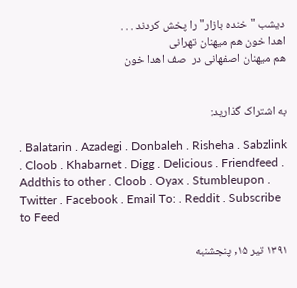دیشب "خنده بازار" را پخش كردند . . .
اهدا خون هم میهنان تهرانی
هم میهنان اصفهانی در  صف اهدا خون


به اشتراک گذارید:

. Balatarin . Azadegi . Donbaleh . Risheha . Sabzlink . Cloob . Khabarnet . Digg . Delicious . Friendfeed . Addthis to other . Cloob . Oyax . Stumbleupon . Twitter . Facebook . Email To: . Reddit . Subscribe to Feed

۱۳۹۱ تیر ۱۵, پنجشنبه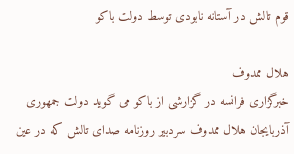قوم تالش در آستانه نابودى توسط دولت باكو

هلال ممدوف
خبرگزاری فرانسه در گزارشی از باکو می گوید دولت جمهورى آذربايجان هلال ممدوف سردبیر روزنامه صداى تالش كه در عین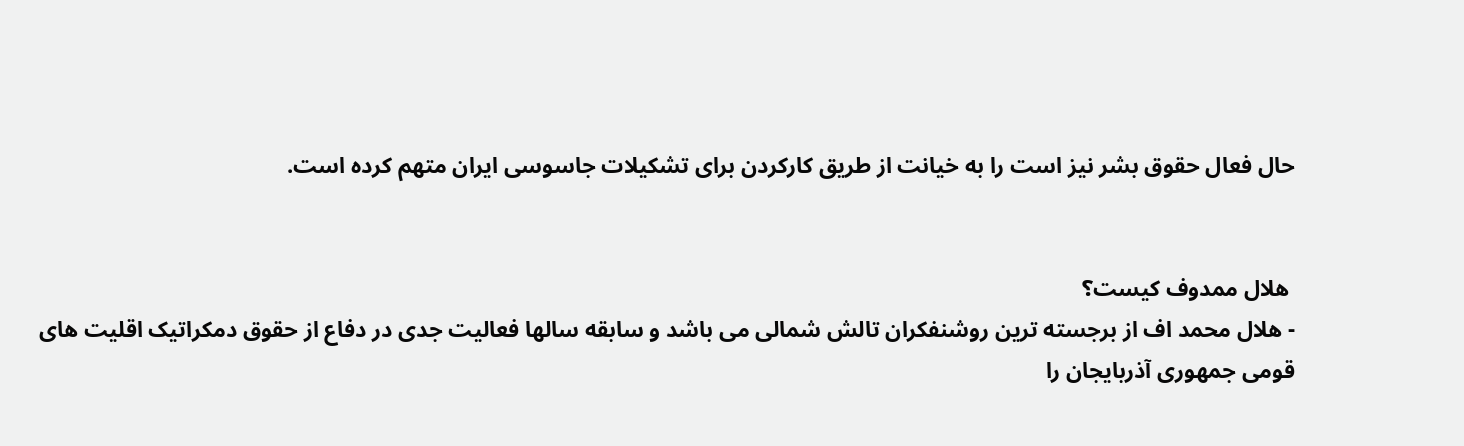حال فعال حقوق بشر نيز است را به خیانت از طريق کارکردن برای تشکیلات جاسوسی ایران متهم کرده است.


 هلال ممدوف كيست؟
- هلال محمد اف از برجسته ترین روشنفکران تالش شمالی می باشد و سابقه سالها فعالیت جدی در دفاع از حقوق دمکراتیک اقلیت های قومی جمهوری آذربایجان را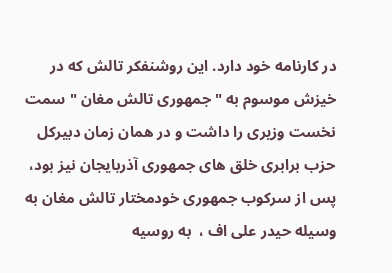در کارنامه خود دارد. این روشنفکر تالش که در خیزش موسوم به " جمهوری تالش مغان " سمت نخست وزیری را داشت و در همان زمان دبیرکل حزب برابری خلق های جمهوری آذربایجان نیز بود، پس از سرکوب جمهوری خودمختار تالش مغان به وسیله حیدر علی اف ،  به روسیه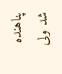پناهنده شد ولی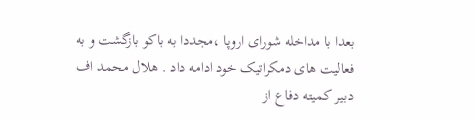بعدا با مداخله شورای اروپا ،مجددا به باکو بازگشت و به فعالیت های دمکراتیک خود ادامه داد . هلال محمد اف دبیر کمیته دفاع از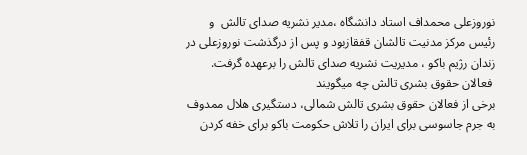نوروزعلی محمداف استاد دانشگاه ،مدیر نشریه صدای تالش  و رئیس مرکز مدنیت تالشان قفقازبود و پس از درگذشت نوروزعلی در زندان رژیم باکو ، مدیریت نشریه صدای تالش را برعهده گرفت.
 فعالان حقوق بشرى تالش چه ميگويند
برخى از فعالان حقوق بشرى تالش شمالى، دستگيرى هلال ممدوف به جرم جاسوسى براى ايران را تلاش حكومت باكو براى خفه كردن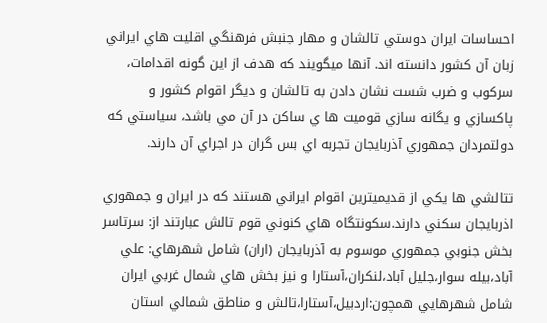احساسات ايران دوستي تالشان و مهار جنبش فرهنگي اقليت هاي ايراني زبان آن كشور دانسته اند. آنها ميگويند كه هدف از اين گونه اقدامات، سركوب و ضرب شست نشان دادن به تالشان و ديگر اقوام كشور و پاكسازي و يگانه سازي قوميت ها ي ساكن در آن مي باشد، سياستي كه دولتمردان جمهوري آذربايجان تجربه اي بس گران در اجراي آن دارند.

تتالشي ها يکي از قديميترين اقوام ايراني هستند که در ايران و جمهوري اذربايجان سکني دارند.سکونتگاه هاي کنوني قوم تالش عبارتند از: سرتاسر بخش جنوبي جمهوري موسوم به آذربايجان (اران) شامل شهرهاي: علي آباد،بيله سوار،جليل آباد،لنکران،آستارا و نيز بخش هاي شمال غربي ايران شامل شهرهايي همچون:اردبيل،آستارا،تالش و مناطق شمالي استان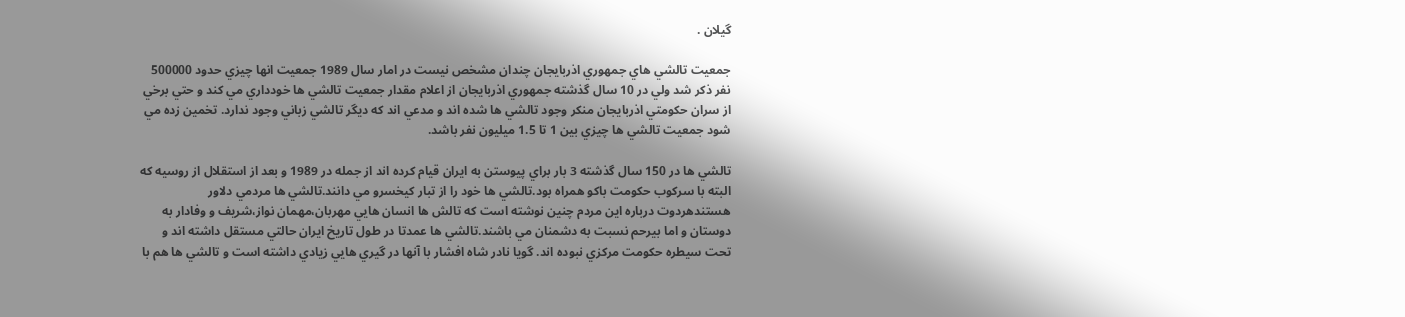گيلان .

جمعيت تالشي هاي جمهوري اذربايجان چندان مشخص نيست در امار سال 1989 جمعيت انها چيزي حدود 500000 نفر ذکر شد ولي در 10 سال گذشته جمهوري اذربايجان از اعلام مقدار جمعيت تالشي ها خودداري مي کند و حتي برخي از سران حکومتي اذربايجان منکر وجود تالشي ها شده اند و مدعي اند که ديگر تالشي زباني وجود ندارد. تخمين زده مي شود جمعيت تالشي ها چيزي بين 1 تا 1.5 ميليون نفر باشد.

تالشي ها در 150 سال گذشته 3 بار براي پيوستن به ايران قيام کرده اند از جمله در 1989 و بعد از استقلال از روسيه که البته با سرکوب حکومت باکو همراه بود.تالشي ها خود را از تبار کيخسرو مي دانند.تالشي ها مردمي دلاور هستندهردوت درباره اين مردم چنين نوشته است که تالش ها انسان هايي مهربان،مهمان نواز،شريف و وفادار به دوستان و اما بيرحم نسبت به دشمنان مي باشند.تالشي ها عمدتا در طول تاريخ ايران حالتي مستقل داشته اند و تحت سيطره حکومت مرکزي نبوده اند. گويا نادر شاه افشار با آنها در گيري هايي زيادي داشته است و تالشي ها هم با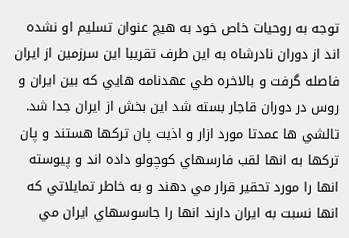توجه به روحيات خاص خود به هيچ عنوان تسليم او نشده اند از دوران نادرشاه به اين طرف تقريبا اين سرزمين از ايران فاصله گرفت و بالاخره طي عهدنامه هايي که بين ايران و روس در دوران قاجار بسته شد اين بخش از ايران جدا شد. تالشي ها عمدتا مورد ازار و اذيت پان ترکها هستند و پان ترکها به انها لقب فارسهاي کوچولو داده اند و پيوسته انها را مورد تحقیر قرار مي دهند و به خاطر تمايلاتي که انها نسبت به ايران دارند انها را جاسوسهاي ايران مي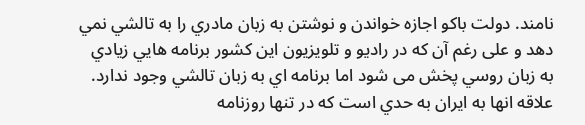نامند. دولت باکو اجازه خواندن و نوشتن به زبان مادري را به تالشي نمي دهد و علی رغم آن که در راديو و تلويزيون اين کشور برنامه هايي زيادي به زبان روسي پخش می شود اما برنامه اي به زبان تالشي وجود ندارد. علاقه انها به ايران به حدي است که در تنها روزنامه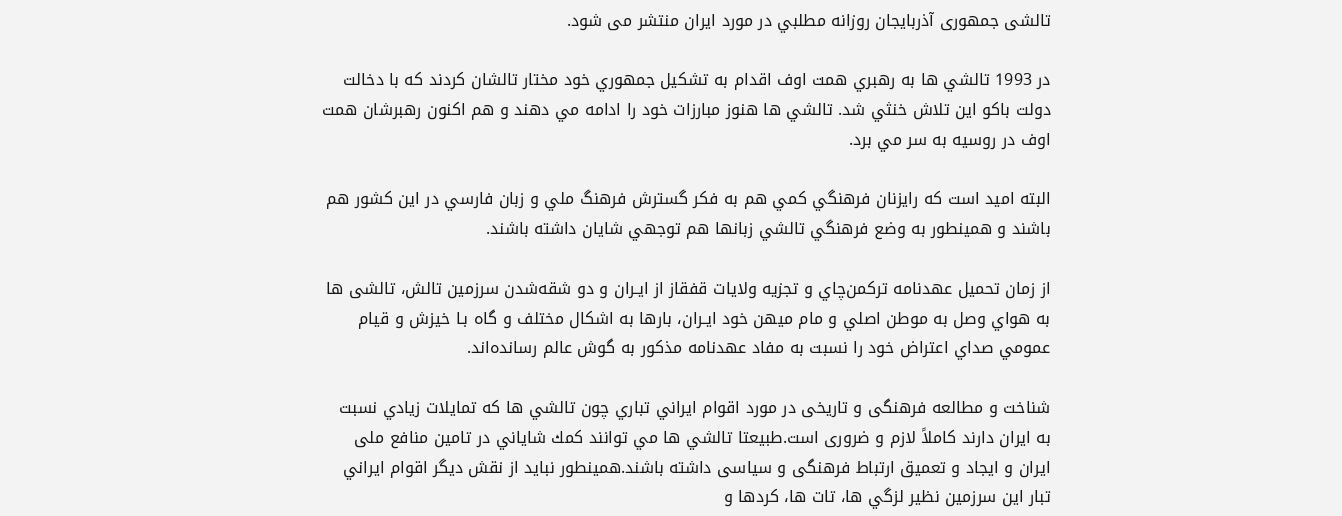تالشی جمهوری آذربایجان روزانه مطلبي در مورد ايران منتشر می شود.

در 1993 تالشي ها به رهبري همت اوف اقدام به تشکيل جمهوري خود مختار تالشان کردند که با دخالت دولت باکو اين تلاش خنثي شد. تالشي ها هنوز مبارزات خود را ادامه مي دهند و هم اکنون رهبرشان همت اوف در روسيه به سر مي برد.

البته اميد است که رايزنان فرهنگي کمي هم به فکر گسترش فرهنگ ملي و زبان فارسي در اين کشور هم باشند و همينطور به وضع فرهنگي تالشي زبانها هم توجهي شايان داشته باشند.

از زمان تحميل عهدنامه تركمن‌چاي و تجزيه ولايات قفقاز از ايـران و دو شقه‌شدن سرزمين تالش، تالشی ها به هواي وصل به موطن اصلي و مام ميهن خود ايـران، بارها به اشكال مختلف و گاه بـا خيزش و قيام عمومي صداي اعتراض خود را نسبت به مفاد عهدنامه مذكور به گوش عالم رسانده‌اند.

شناخت و مطالعه فرهنگی و تاریخی در مورد اقوام ايراني تباري چون تالشي ها كه تمايلات زيادي نسبت به ايران دارند کاملاً لازم و ضروری است.طبيعتا تالشي ها مي توانند كمك شاياني در تامین منافع ملی ایران و ایجاد و تعمیق ارتباط فرهنگی و سیاسی داشته باشند.همينطور نبايد از نقش ديگر اقوام ايراني تبار اين سرزمين نظير لزگي ها، تات ها، كردها و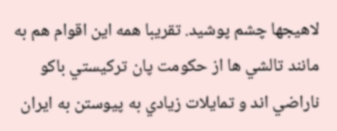لاهيجها چشم پوشيد. تقريبا همه اين اقوام هم به مانند تالشي ها از حكومت پان تركيستي باكو ناراضي اند و تمايلات زيادي به پيوستن به ايران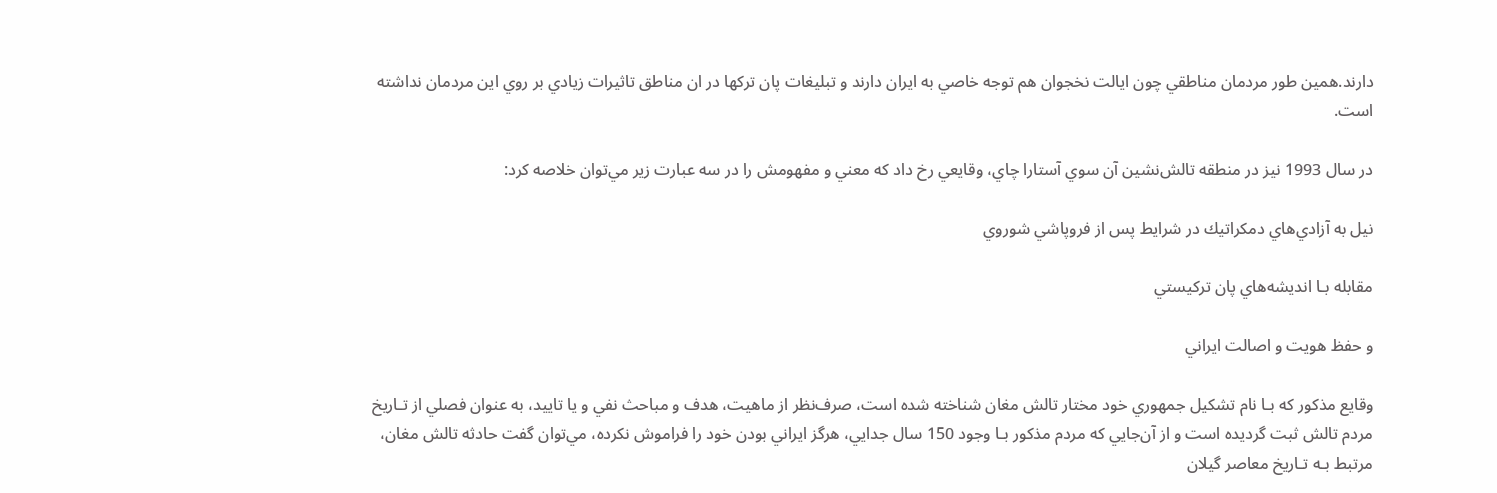دارند.همين طور مردمان مناطقي چون ايالت نخجوان هم توجه خاصي به ايران دارند و تبليغات پان تركها در ان مناطق تاثيرات زيادي بر روي اين مردمان نداشته است.

در سال 1993 نيز در منطقه تالش‌نشين آن سوي آستارا چاي، وقايعي رخ داد كه معني و مفهومش را در سه عبارت زير مي‌توان خلاصه كرد:

نيل به آزادي‌هاي دمكراتيك در شرايط پس از فروپاشي شوروي

مقابله بـا انديشه‌هاي پان تركيستي

و حفظ هويت و اصالت ايراني

وقايع مذكور كه بـا نام تشكيل جمهوري خود مختار تالش مغان شناخته شده است، صرف‌نظر از ماهيت، هدف و مباحث نفي و يا تاييد، به عنوان فصلي از تـاريخ مردم تالش ثبت گرديده است و از آن‌جايي كه مردم مذكور بـا وجود 150 سال جدايي، هرگز ايراني بودن خود را فراموش نكرده، مي‌توان گفت حادثه تالش مغان، مرتبط بـه تـاريخ معاصر گيلان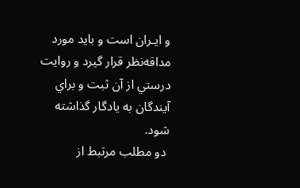و ايـران است و بايد مورد مداقه‌نظر قرار گيرد و روايت درستي از آن ثبت و براي آيندگان به يادگار گذاشته شود.
 دو مطلب مرتبط از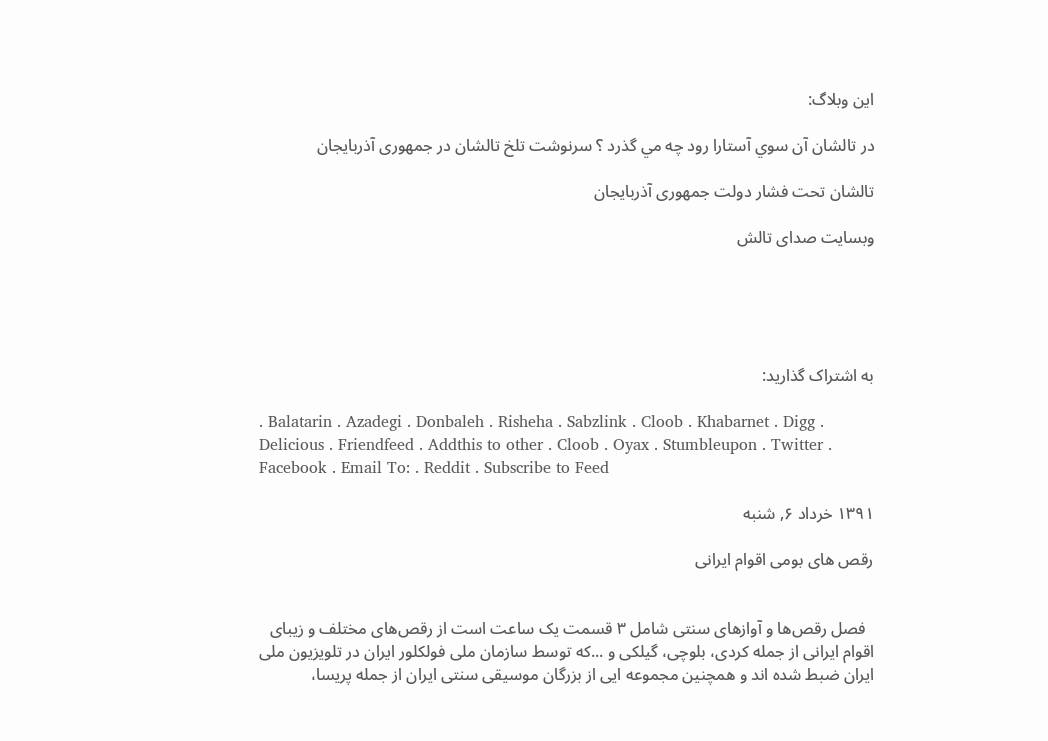این وبلاگ:

در تالشان آن سوي آستارا رود چه مي گذرد ؟ سرنوشت تلخ تالشان در جمهوری آذربایجان

تالشان تحت فشار دولت جمهوری آذربایجان

وبسایت صدای تالش





به اشتراک گذارید:

. Balatarin . Azadegi . Donbaleh . Risheha . Sabzlink . Cloob . Khabarnet . Digg . Delicious . Friendfeed . Addthis to other . Cloob . Oyax . Stumbleupon . Twitter . Facebook . Email To: . Reddit . Subscribe to Feed

۱۳۹۱ خرداد ۶, شنبه

رقص های بومی اقوام ایرانی


  فصل رقص‌ها و آواز‌های سنتی شامل ۳ قسمت یک ساعت است از رقص‌های مختلف و زیبای اقوام ایرانی‌ از جمله کردی، بلوچی، گیلکی و ...که توسط سازمان ملی‌ فولکلور ایران در تلویزیون ملی‌ ایران ضبط شده اند و همچنین مجموعه ایی از بزرگان موسیقی سنتی ایران از جمله پریسا،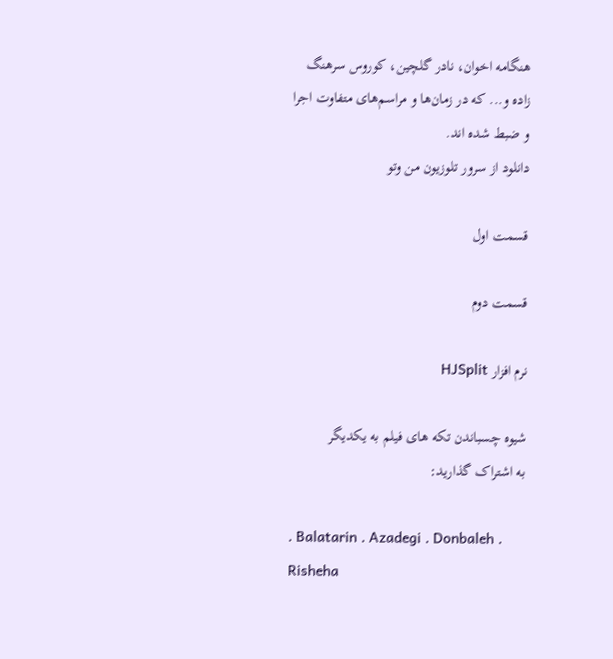هنگامه اخوان، نادر گلچین، کوروس سرهنگ زاده و... که در زمان‌ها و مراسم‌های متفاوت اجرا و ضبط شده اند.
دانلود از سرور تلوزیون من وتو

قسمت اول

قسمت دوم

نرم افزار HJSplit

شیوه چسباندن تکه های فیلم به یکدیگر
به اشتراک گذارید:

. Balatarin . Azadegi . Donbaleh . Risheha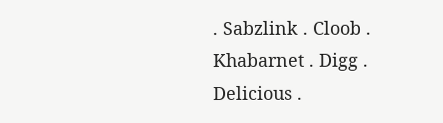. Sabzlink . Cloob . Khabarnet . Digg . Delicious .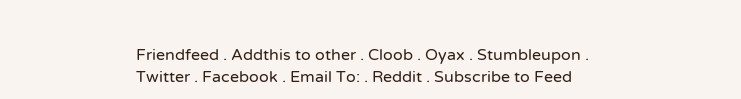Friendfeed . Addthis to other . Cloob . Oyax . Stumbleupon . Twitter . Facebook . Email To: . Reddit . Subscribe to Feed